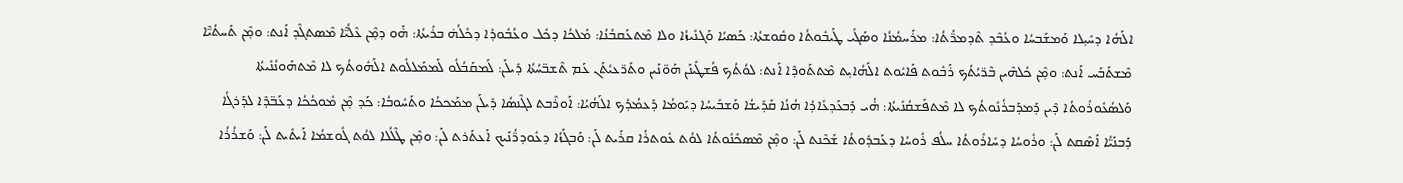ܐܠܰܗܳܐ ܕܚܺܝ̣ܠܐ ܘܰܡܫܰܒܚܳܐ ܘܥܳܒܶܕ ܬܶܕܡܪ̈ܳܬܳܐ: ܡܪܰܚܡܳܢܳܐ ܘܣܰܓܺܝ ܛܰܝܒܽܘܬܳܐ ܘܩܽܘܫܬܳܐ: ܟܰܣܝܳܐ ܘܰܓܢܺܝܙܳܐ ܘܠܐ ܡܶܬܥܰܩܒܳܢܳܐ: ܡܰܠܟܳܐ ܕܟܽܠ ܘܥܳܒܽܘܕܳܐ ܕܟܽܠܳܗ̇ ܒܪܺܝܬܳܐ: ܗ̇ܰܘ ܕܡ̣ܶܢ ܥܶܠܳܝ̈ܶܐ ܡܶܣܬܓܶܕ ܐܰܢܬ: ܘܡ̣ܶܢ ܬܰܚܬܳܝ̈ܶܐ ܡܶܫܬܰܒܰܚ ܐܰܢܬ: ܘܡ̣ܶܢ ܟܽܠܗܶܝܢ ܒܶܪ̈ܝܳܬܳܟ ܪܰܒܽܘܬ ܦܰܐܝܽܘܬ ܐܠܰܗܳܐܝ̣ܬ ܡܶܬܬܰܘܕܶܐ ܐܰܢܬ: ܠܘܳܬܳܟ ܦܳܫܛܺܝܢܰܢ ܗܰܘ̈ܢܰܝܢ ܘܬܰܪ̈ܥܝܳܬܰܢ ܥܰܡ ܬܶܫܒ̈ܚܳܬܳܐ ܕܺܝܠܰܢ: ܠܰܡܩܰܒܳܠܽܘ ܠܰܡܡܰܠܠܽܘܬ ܐܠܰܗܽܘܬܳܟ ܠܐ ܡܶܬܗܰܘܢܳܢܺܝܬܳܐ ܘܰܠܣܳܥܽܘܪܽܘܬܳܐ ܕܶܝܢ ܕܰܡܕܰܒܪܳܢܽܘܬܳܟ ܠܐ ܡܶܬܦܰܫܩܳܢܺܝܬܳܐ: ܗ̇ܳܝ ܕܰܒܥܰܕܥܺܐܕܳܐ ܗܳܢܳܐ ܩܰܕܺܝܫܳܐ ܘܰܫܒܺܝܚܳܐ ܕܝܰܘܡܳܐ ܕܰܥܡܳܕܳܟ ܐܠܰܗܳܝܳܐ: ܐܰܘܪܶܒܬ ܠܓܶܢܣܳܐ ܕܺܝܠܰܢ ܡܡܰܟܟܳܐ ܘܬܰܚܽܘܒܳܐ: ܟܰܕ ܡ̣ܶܢ ܡܽܘܟܳܟܳܐ ܕܥܰܒ̈ܕܶܐ ܠܕܰܪܓܳܐ ܕܰܒܢܰܝ̈ܳܐ ܐܰܣܶܩܬ ܠܰܢ: ܘܪܽܘܚܳܐ ܕܚܺܐܪܽܘܬܳܐ ܚܠܳܦ ܪܽܘܚܳܐ ܕܥܰܒܕܽܘܬܳܐ ܫܰܟܶܢܬ ܠܰܢ: ܘܡ̣ܶܢ ܡܶܣܟܺܢܽܘܬܳܐ ܠܘܳܬ ܥܽܘܬܪܳܐ ܩܪܰܝܬ ܠܰܢ: ܘܰܒܓܰܙܳܐ ܕܥܽܘܕܪ̈ܳܢܰܝܟ ܐܰܥܬܰܪܬ ܠܰܢ: ܘܡ̣ܶܢ ܛܶܠܳܠܐ ܠܘܳܬ ܓܽܘܫܡܳܐ ܐܰܝܬܺܝܬ ܠܰܢ: ܘܰܫܪܳܪܳܐ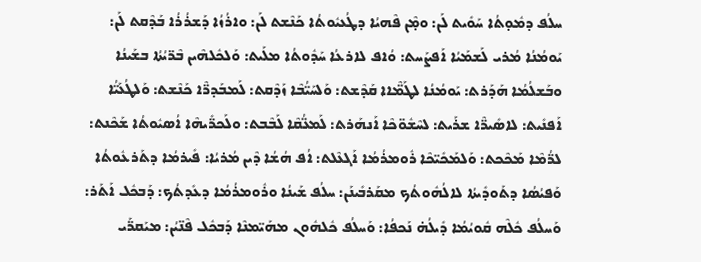ܚܠܳܦ ܕܡܽܘ̣ܬܳܐ ܚܰܘܺܝܬ ܠܰܢ: ܘܡ̣ܶܢ ܦܶܗܝܳܐ ܕܛܳܥܝܽܘܬܳܐ ܟܰܢܶܫܬ ܠܰܢ: ܘܐܪܳܙܳܐ ܕܰܫܪܳܪܳܐ ܒܰܕܶܩܬ ܠܰܢ: ܝܰܘܡܳܢܳܐ ܡܳܪܝ ܠܰܫܡܰܝܳܐ ܐܰܦܨܰܚܬ: ܘܳܐܦ ܠܐܪܥܳܐ ܚܰܕܽܘܬܳܐ ܡܠܰܝܬ: ܘܰܠܟܽܠܗܶܝܢ ܒܶܪ̈ܝܳܬܳܐ ܒܫܰܝܢܳܐ ܘܒܰܫܠܳܡܳܐ ܗܰܕܰܪܬ: ܝܰܘܡܳܢܳܐ ܠܛܰܡ̈ܶܐܐ ܩܰܕܶܫܬ: ܘܰܠܚܰܝ̈ܳܒܶܐ ܙܰܕܶܩܬ: ܠܰܡܒܰܕܪ̈ܶܐ ܟܰܢܶܫܬ: ܘܰܠܛܳܥܰܝ̈ܳܐ ܐܰܦܢܺܝܬ: ܠܐܣܺܝܪ̈ܶܐ ܫܪܰܝܬ: ܠܚܶܫܽܘ̈ܟܶܐ ܐܰܢܗܰܪܬ: ܠܰܡܥ̈ܳܩܶܐ ܠܰܒܶܒܬ: ܘܠܰܟܪ̈ܺܝܗܶܐ ܐܳܣܝܽܘܬܳܐ ܫܰܟܶܢܬ: ܠܪ̈ܳܡܶܐ ܡܰܟܶܟܬ: ܘܰܠܡܰܟܺܝ̈ܟܶܐ ܪܽܘܡܪܳܡܳܐ ܐܰܓܥܶܠܬ: ܐܳܦ ܗܳܫܳܐ ܕܶܝܢ ܡܳܪܝܳܐ: ܦܺܝܪܡܳܐ ܕܬܰܪܥܽܘܬܳܐ ܘܰܦܝܳܣܳܐ ܕܬܰܘܕܺܝܬܳܐ ܠܐܠܳܗܽܘܬܳܟ ܡܩܰܪܒܺܝܢܰܢ: ܚܠܳܦ ܫܰܝܢܳܐ ܘܪܽܘܡܪܳܡܳܐ ܕܥܺܕܬܳܟ: ܕܰܒܟܽܠ ܐܰܬܰܪ: ܘܰܚܠܳܦ ܟܽܠܶܗ ܩܽܘܝܳܡܳܐ ܕܺܝܠܳܗ̇ ܢܰܟܦܳܐ: ܘܰܚܠܳܦ ܟܽܠܗܽܘܢ ܡܗܰܝ̈ܡܢܶܐ ܕܰܒܟܽܠ ܦܶܢ̈ܝܳܢ: ܡܝܰܩܪ̈ܰܝ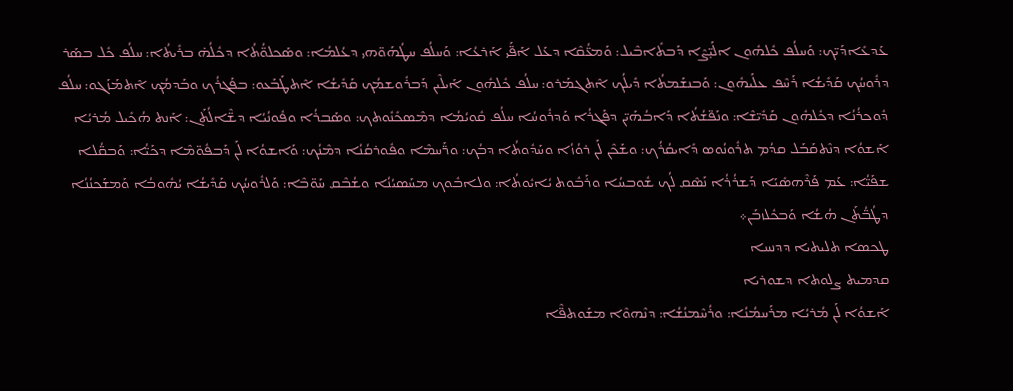ܥܰܕܥܺܐܕܰܝ̈ܟ: ܘܰܚܠܳܦ ܟܽܠܗܽܘܢ ܐܠܰܝ̣̈ܨܶܐ ܕܰܒܬܺܐܒܶܝܠ: ܘܰܡܥ̈ܳܩܶܐ ܕܥܰܠ ܐܰܦ̈ܰܝ ܐܰܪܥܳܐ: ܘܰܚܠܳܦ ܚܛܳܗܰܘ̈ܗܝ ܕܥܳܠܡܳܐ: ܘܣܰܟܠܘ̈ܳܬܳܐ ܕܟܽܠܳܗ̇ ܒܪܺܝܬܳܐ: ܚܠܳܦ ܟܽܠ ܒܣܰܪ ܕܪܽܘܚܳܟ ܩܰܕܺܝܫܳܐ ܪܰܚܶܦ ܥܠܰܝܗܽܘܢ: ܘܰܒܢܫܰܡܬܳܐ ܕܺܝܠܳܟ ܐܶܬܓܡܰܪܘ: ܚܠܳܦ ܟܽܠܗܽܘܢ ܐܰܝܠܶܝܢ ܕܰܒܪܽܘܫܡܳܟ ܩܰܕܺܝܫܳܐ ܐܶܬܛܰܒܰܥܘ: ܒܦܰܓܪܳܟ ܘܒܰܕܡܳܟ ܐܶܬܡܰܙܰܓܘ: ܚܠܳܦ ܕܽܘܟܪܳܢܳܐ ܕܟܽܠܗܽܘܢ ܩܰܕܺܝ̈ܫܶܐ: ܘܢܰܦ̈ܫܳܬܳܐ ܕܰܐܒܳܗܰܝ̈ܢ ܕܦܰܓܪܳܐ ܘܰܕܪܽܘܚܳܐ ܚܠܳܦ ܩܽܘܝܳܡܳܐ ܕܡܶܣܟܺܢܽܘܬܟ: ܘܣܰܒܪܳܐ ܘܦܽܘܢܳܝܳܐ ܕܫ̈ܶܐܠܳܬܰܢ: ܐܰܢܬ ܗܳܟܺܝܠ ܡܳܪܝܳܐ ܐܰܫܘܳܐ ܕܢܶܬܩܰܒܰܠ ܩܕܳܡ ܬܪܽܘܢܳܘܣ ܕܺܐܝܩܳܪܳܟ: ܘܫܰܟܶܢ ܠܰܢ ܪܘܳܙܳܐ ܘܚܰܕܽܘܬܳܐ ܕܒܳܟ: ܘܪ̈ܰܚܡܶܐ ܘܦܽܘܪܩܳܢܳܐ ܕܡܶܢܳܟ: ܘܰܐܫܘܳܐ ܠܰܢ ܕܰܒܦܽܘ̈ܡܶܐ ܕܟܰܝ̈ܳܐ: ܘܰܒܩ̈ܳܠܐ ܫܦܰܝ̈ܳܐ: ܥܰܡ ܦܰܪܶܗܣܺܝܰܐ ܕܰܫܪܳܪܳܐ ܢܰܣܶܩ ܠܳܟ ܫܽܘܒܚܳܐ ܘܪܰܒܽܘܬ ܝܳܐܝܽܘܬܳܐ: ܘܠܐܒܽܘܟ ܡܚܰܣܝܳܢܳܐ ܘܫܳܒܶܩ ܚܰܘ̈ܒܶܐ: ܘܰܠܪܽܘܚܳܟ ܩܰܕܺܝܫܳܐ ܝܳܗܽܘܒܳܐ ܘܰܡܫܰܟܢܳܢܳܐ ܕܛܳܒ̈ܳܬܰܢ ܗܳܫܳܐ ܘܰܒܟܽܠܙܒܰܢ܀
ܛܟܣܐ ܬܠܝܬܝܐ ܕܕܢܚܐ
ܩܕܡܝܬ ܨܠܘܬܐ ܕܫܘܪܝܐ
ܐܰܫܘܳܐ ܠܰܢ ܡܳܪܝܳܐ ܡܪܰܚܡܳܢܳܐ: ܘܪܳܚܶܡܢܳܫܳܐ: ܕܢܶܗܘܶܐ ܡܫܰܘܬܦ̈ܶܐ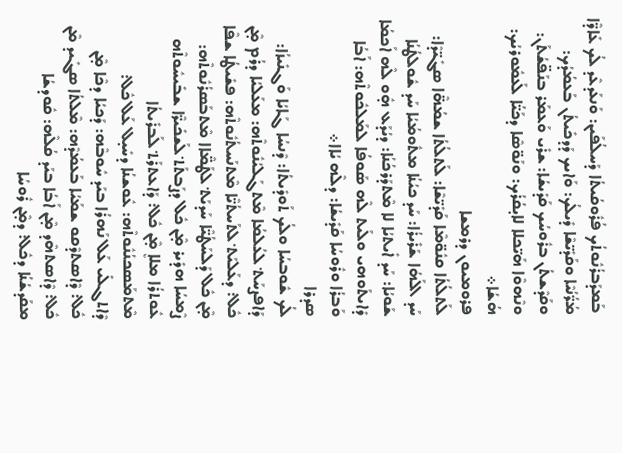ܒܰܡܕܰܒܪܳܢܽܘܬܳܟ ܦܳܪܽܘܩܳܝܬܳܐ ܕܰܚܠܳܦܰܝܢ: ܘܰܢܥܰܕܥܶܕ ܠܳܟ ܥܺܐܕ̈ܶܐ ܡܳܪ̈ܳܢܳܝܶܐ ܘܩܰܕܺܝ̈ܫܶܐ ܕܺܝܠܳܟ: ܘܰܐܝܟ ܕܰܕܟܺܝܬܳܢ ܒܰܥܡܳܕܳܟ: ܘܩܰܕܶܫܬܳܢ ܒܪܽܘܚܳܟ ܩܰܕܺܝܫܳܐ: ܫܪܺܝ ܘܰܥܡܰܪ ܒܢܰܦ̈ܫܳܬܰܢ: ܘܢܶܗܘܶܐ ܗܰܝ̈ܟܠܐ ܠܐܝ̣ܩܳܪܳܟ: ܘܢܰܘ̈ܣܶܐ ܕܟܰܝ̈ܳܐ ܠܰܥܡܽܘܪܝܳܟ: ܗܳܫܳܐ܀
ܦܪܘܡܝܘܢ ܕܪܡܫܐ
ܠܰܬܠܳܬܳܐ ܩܢܽܘ̈ܡܶܐ ܩܰܕܺܝ̈ܫܶܐ: ܠܰܬܠܳܬܳܐ ܫܡܳܗ̈ܶܐ ܣܓܺܝ̈ܕܶܐ: ܚܰܕ ܐܠܰܗܳܐ ܫܰܪܺܝܪܳܐ: ܚܰܕ ܟܝܳܢܳܐ ܡܬܽܘܡܳܝܳܐ ܚܰܕ ܫܽܘܠܛܳܢܳܐ ܫܰܘܝܳܐ: ܚܰܕ ܐܺܝܬܝܳܐ ܠܐ ܡܶܬܕܰܪܟܳܢܳܐ: ܕܝܳܕܰܥ ܗ̣ܽܘ ܠܶܗ ܐܰܟܡܳܐ ܕܺܐܝܬܰܘܗܝ ܘܠܰܝܬ ܠܶܗ ܣܰܘܦܳܐ ܠܡܰܠܟܽܘܬܶܗ: ܐܰܒܳܐ ܘܰܒܪܳܐ ܘܪܽܘܚܳܐ ܩܰܕܺܝܫܳܐ: ܕܠܶܗ ܝܳܐܐ܀
ܣܕܪܐ
ܠܳܟ ܫܽܘܒܚܳܐ ܘܠܳܟ ܬܰܘܕܺܝܬܳܐ: ܕܶܢܚܳܐ ܓܰܐܝܳܐ ܘܰܓܢܺܝܙܳܐ: ܕܰܐܦܨܚܰܬ݀ ܠܥܳܠܡܳܐ ܡܶܬܓܰܠܝܳܢܽܘܬܶܗ: ܡܥܰܠܝܳܐ ܕܪܳܡ ܡ̣ܶܢ ܟܽܠ: ܕܥܰܠܝܰܬ݀ ܠܬܰܚܬܳܝ̈ܶܐ ܡܶܬܢܰܚܬܳܢܽܘܬܶܗ: ܦܫܺܝܛܳܐ ܫܦܶܐ ܡ̣ܶܢ ܟܽܠ ܕܰܠܚܰܛܳܝ̈ܶܐ ܚܰܕܝܰܬ݀ ܠܛܰܡ̈ܶܐܐ ܡܶܬܒܰܣܪܳܢܽܘܬܶܗ: ܨܶܡܚܳܐ ܗܕܺܝܪ ܡ̣ܶܢ ܟܽܠ ܕܨܰܒܬܰܬ݀ ܠܰܫܟܺܝܪ̈ܶܐ ܫܒܺܝܚܽܘܬܶܗ ܥܽܘܬܪܳܐ ܡܠܐܷ ܡ̣ܶܢ ܟܽܠ: ܕܰܐܥܬܪܰܬ݀ ܠܰܒܪܺܝܬܳܐ ܡܶܬܡܰܣܟܢܳܢܽܘܬܶܗ: ܥܽܘܫܢܳܐ ܕܚܺܝ̣ܠ ܥܰܠ ܟܽܠ: ܕܶܐܬܓܠܺܝ ܥܰܠ ܢܰܗܪܳܐ ܒܝܰܕ ܚܽܘܒܶܗ: ܕܰܟܝܳܐ ܕܟܶܐ ܡ̣ܶܢ ܟܽܠ: ܕܶܐܣܬܕܶܩܘ ܫܡܰܝܳܐ ܒܰܥܡܳܕܶܗ: ܡܶܠܬܳܐ ܣܓܺܝܕ ܡܶܢ ܟܽܠ: ܕܶܐܣܬܗܶܕ ܡ̣ܶܢ ܐܰܒܳܐ ܒܝܰܕ ܩܳܠܶܗ: ܩܽܘܕܫܳܐ ܡܩܰܕܫܳܢܳܐ ܕܟܽܠ: ܕܡ̣ܶܢ ܪܽܘܚܳܐ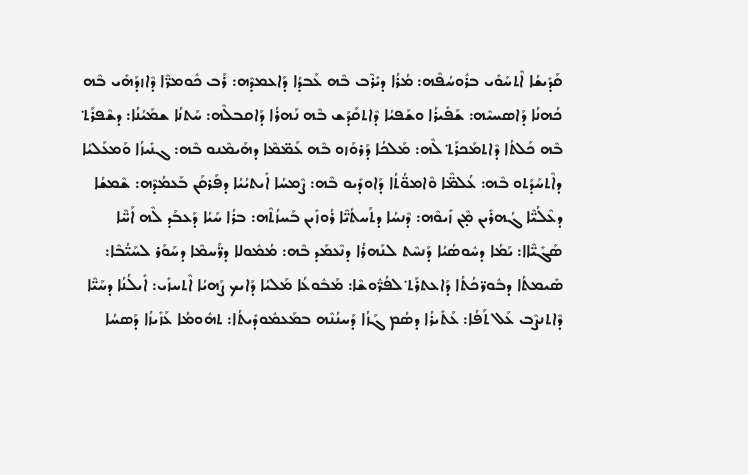ܩܰܕܺܝܫܳܐ ܐܶܬܚܰܘܺܝ ܒܪܽܘܚܳܦܶܗ: ܡܳܪܳܐ ܕܝܺܪܶܒ ܒܶܗ ܥܰܒܕܳܐ ܕܰܐܥܡܕܶܗ: ܪܰܒ ܟܽܘܡܪ̈ܶܐ ܕܶܐܙܕܰܗܺܝ ܒܶܗ ܟܳܗܢܳܐ ܕܰܐܣܚܝܶܗ: ܫܰܦܺܝܪܳܐ ܘܫܰܦܝܳܐ ܕܶܐܬܩܰܕܰܫ ܒܶܗ ܢܰܗܪܳܐ ܕܰܐܩܒܠܶܗ: ܚܰܬܢܳܐ ܫܡܰܝܳܢܳܐ: ܕܫܶܦܪܰܬ݀ ܒܶܗ ܟܰܠܬܳܐ ܕܶܐܬܡܰܟܪܰܬ݀ ܠܶܗ: ܡܰܠܟܳܐ ܕܰܪܘܰܙܘ ܒܶܗ ܥܰܡ̈ܡܶܐ ܕܗܰܝܡܶܢܘ ܒܶܗ: ܓܢܺܝܙܳܐ ܘܰܡܥܰܠܝܳܐ ܕܐܶܬܚܰܕܰܬܘ ܒܶܗ: ܥܳܠܡ̈ܶܐ ܘܶܐܡܘ̈ܳܬܳܐ ܕܰܐܘܕܺܝܘ ܒܶܗ: ܨܶܡܚܳܐ ܐܺܝܬܝܳܝܳܐ ܕܦܰܪܩܰܢ ܒܰܥܡܳܕܶܗ: ܫܶܡܫܳܐ ܕܥܶܠܳܝ̈ܶܐ ܓܳܗܪܺܝܢ ܡ̣ܶܢ ܙܺܝܘܶܗ: ܕܶܢܚܳܐ ܕܬܰܚܬܳܝ̈ܶܐ ܪܳܘܙܺܝܢ ܒܰܚܙܳܬܶܗ: ܒܪܳܐ ܚܰܝܳܐ ܕܰܥܒܰܕ ܠܶܗ ܐܰܚ̈ܶܐ ܣܰܓܺܝ̈ܶܐܐ: ܝܰܡܳܐ ܕܚܽܘܣܳܝܳܐ ܕܰܢܚܶܬ ܠܢܰܗܪܳܐ ܕܢܶܥܡܰܕ ܒܶܗ: ܡܳܡܽܘܠܐ ܕܪ̈ܰܚܡܶܐ ܕܚܰܘܰܪ ܠܚܰܝ̈ܳܒܶܐ: ܣܺܝܡܬܳܐ ܕܒܽܘܪ̈ܟܳܬܳܐ ܕܰܐܥܬܪܰܬ݀ ܠܦܳܪ̈ܽܘܫܶܐ: ܡܰܒܽܘܥܳܐ ܡܰܠܝܳܐ ܕܰܐܝܟ ܨܰܗܝܳܐ ܐܶܬܚܙܺܝ: ܐܺܝܠܳܢܳܐ ܕܚܰܝ̈ܶܐ ܕܶܐܬܢܨܶܒ ܥܰܠ ܬܰܦܳܐ: ܥܰܬܺܝܪܳܐ ܕܣܳܡ ܓܰܙܳܐ ܕܰܚܢܳܢܶܗ ܒܡܰܥܡܽܘܕܺܝܬܳܐ: ܬܗܽܘܡܳܐ ܥܰܙܺܝܙܳܐ ܕܰܣܚܳܐ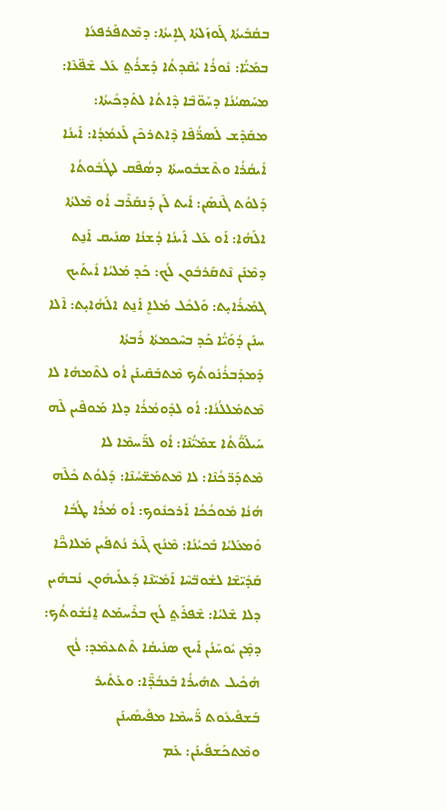ܒܩܳܒܺܝܬܳܐ ܓܰܘܙܰܠܬܳܐ ܓܐܻܝܬܳܐ: ܕܡܶܬܦܰܪܦܥܳܐ ܒܡܰܝ̈ܳܐ: ܢܽܘܪܳܐ ܝܳܩܶܕܬܳܐ ܕܰܫܪܳܬ݀ ܥܰܠ ܫܶܦ̈ܥܶܐ: ܡܚܰܣܝܳܢܳܐ ܕܚܰܘ̈ܒܶܐ ܕܶܐܬܳܐ ܠܬܰܕܟܺܝܬܳܐ: ܡܩܰܕܶܫ ܠܰܣܪ̈ܳܦܶܐ ܕܶܐܬܪܟܶܢ ܠܰܥܡܳܕܳܐ: ܐܰܝܢܳܐ ܐܺܝܩܳܪܳܐ ܘܬܶܫܒܽܘܚܬܳܐ ܕܣܳܦܶܩ ܠܛܳܒܽܘܬܳܐ ܕܰܠܘܳܬ ܓܶܢܣܰܢ: ܐܺܝܬ ܠܰܢ ܕܰܢܩܰܪܶܒ ܐܳܘ ܡܶܠܬܳܐ ܐܠܰܗܳܐ: ܐܰܘ ܥܰܠ ܐܰܝܢܳܐ ܕܳܫܢܳܐ ܣܢܺܝܩ ܐܰܢ̱ܬ ܕܡܶܢܰܢ ܢܶܬܩܰܪܒܽܘܢ ܠܳܟ: ܟܰܕ ܡܰܠܝܳܐ ܐܺܝܬܰܝܟ ܓܡܺܝܪܳܐܝ̣ܬ: ܘܰܠܟܽܠ ܡܳܠܐܷ ܐܰܢ̱ܬ ܐܠܰܗܳܐܝ̣ܬ: ܐܶܠܐ ܚܢܰܢ ܕܳܘܰܝ̈ܳܐ ܟܰܕ ܒܚܶܟܡܬܳܐ ܪܰܒܬܳܐ ܕܰܡܕܰܒܪܳܢܽܘܬܳܟ ܡܶܬܒܰܩܶܝܢܰܢ ܐܳܘ ܠܬܶܡܗܳܐ ܠܐ ܡܶܬܡܰܠܠܳܢܳܐ: ܐܳܘ ܠܕܽܘܡܳܪܳܐ ܕܠܐ ܡܰܘܦܶܝܢ ܠܶܗ ܚܰܝܠܰܘ̈ܳܬܳܐ ܫܡܰܝ̈ܳܢܶܐ: ܐܳܘ ܠܪ̈ܰܚܡܶܐ ܠܐ ܡܶܬܕܰܪ̈ܟܳܢܶܐ: ܠܐ ܡܶܬܡܰܫ̈ܚܳܢܶܐ: ܕܰܠܘܳܬ ܟܽܠܶܗ ܗܳܢܳܐ ܡܽܘܟܳܟܳܐ ܐܰܪܟܢܽܘܟ: ܐܳܘ ܡܳܪܳܐ ܛܳܒܳܐ ܘܰܡܥܰܠܝܳܐ ܒܰܟܝܳܢܳܐ: ܡܶܢܳܟ ܓܶܝܪ ܢܳܬܦܺܝܢ ܡܰܠܐܟ̈ܶܐ ܩܰܕܺܝ̈ܫܶܐ ܠܫܽܘܒ̈ܚܶܐ ܐܰܡܺܝ̈ܢܶܐ ܕܰܥܠܰܝܗܽܘܢ ܢܳܒܗܺܝܢ ܕܠܐ ܫܶܠܝܳܐ: ܫܶܦܪܰܬ݀ ܠܳܟ ܒܪܶܚܡܰܬ ܐ̱ܢܳܫܽܘܬܳܟ: ܕܡ̣ܶܢ ܝܽܘܚܰܢܳܢ ܐܰܝܟ ܣܢܺܝܩܳܐ ܬܶܬܥܡܶܕ: ܠܳܟ ܗܳܟܺܝܠ ܬܗܺܝܪܳܐ ܒܰܥܒܳܕ̈ܶܐ: ܘܥܰܬܺܝܪ ܒܰܫܦܺܝܥܽܘܬ ܪ̈ܰܚܡܶܐ ܡܦܺܝܣܺܝܢܰܢ ܘܡܶܬܟܰܫܦܺܝܢܰܢ: ܥܰܡ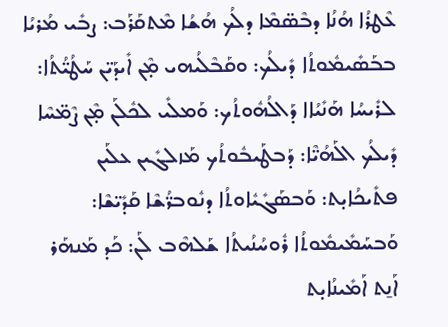ܥܶܛܪܳܐ ܗܳܢܳܐ ܕܒܶܣ̈ܡܶܐ ܕܠܳܟ ܗܳܫܳܐ ܡܶܬܩܰܪܰܒ: ܨܒܺܝ ܡܳܪܝܳܐ ܒܒܰܣܺܝܡܽܘܬܳܐ ܕܺܝܠܳܟ: ܘܩܰܒܶܠܳܝܗܝ ܡ̣ܶܢ ܐܺܝܕܰܝ̈ܢ ܚܰܛܳܝ̈ܳܬܳܐ: ܠܪܺܝܚܳܐ ܗܰܢܺܝܳܐܐ ܕܰܐܠܳܗܽܘܬܳܟ: ܘܰܡܠܺܝ ܠܟܽܠܰܢ ܡ̣ܶܢ ܨܶܡ̈ܚܶܐ ܕܺܝܠܳܟ ܐܠܰܗܳܝ̈ܶܐ: ܕܰܒܛܰܝܒܽܘܬܳܟ ܡܰܙܠܓܺܝܢ ܥܠܰܝܢ ܦܬܺܝܟܳܐܝ̣ܬ: ܘܰܒܣܰܓܺܝܽܐܘܬܳܐ ܕܢܽܘܒܪ̈ܳܫܶܐ ܩܰܕܺܝ̈ܫܶܐ: ܘܰܒܚܰܡܺܝܡܽܘܬܳܐ ܪܽܘܚܳܢܳܝܬܳܐ ܫܰܠܗܶܒ ܠܰܢ: ܟܰܕ ܡܰܢܗܰܪ ܐܰܢ̱ܬ ܐܰܡܺܝܢܳܐܝ̣ܬ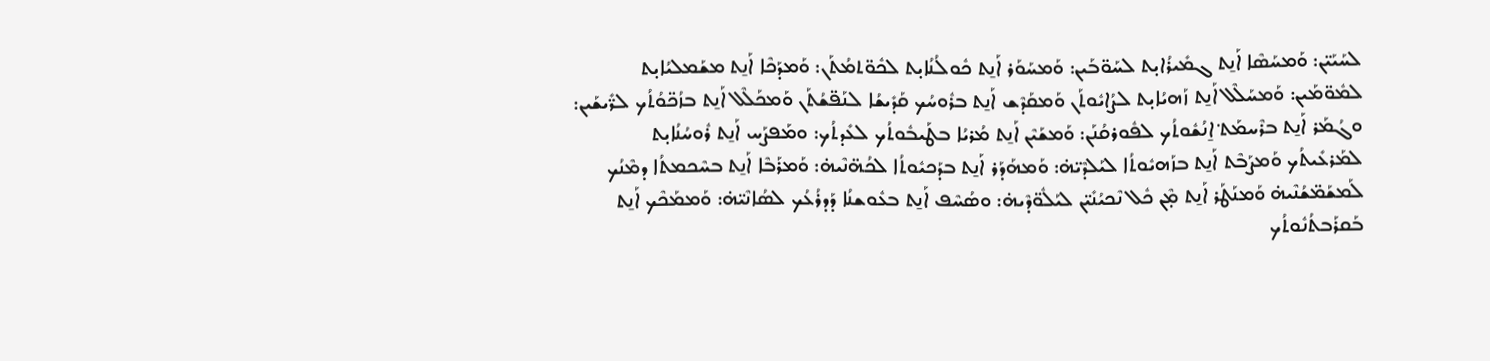ܠܚܰܝܰܝ̈ܢ: ܘܰܡܚܰܣܶܐ ܐܰܢ̱ܬ ܓܡܺܝܪܳܐܝ̣ܬ ܠܚܰܘ̈ܒܰܝܢ: ܘܰܡܚܰܘܰܪ ܐܰܢ̱ܬ ܟܽܘܠܳܢܳܐܝ̣ܬ ܠܟܽܘ̈ܬܡܳܬܰܢ: ܘܰܡܕܰܟܶܐ ܐܰܢ̱ܬ ܡܫܰܡܠܝܳܐܝ̣ܬ ܠܡܽܘ̈ܡܰܝܢ: ܘܰܡܚܰܠܶܠ ܐܰܢ̱ܬ ܙܰܗܝܳܐܝ̣ܬ ܠܨܳܐܝܽܘܬܰܢ ܘܰܡܩܰܕܶܫ ܐܰܢ̱ܬ ܒܪܽܘܚܳܟ ܩܰܕܺܝܫܳܐ ܠܢܰܦ̈ܫܳܬܰܢ ܘܰܡܟܰܠܶܠ ܐܰܢ̱ܬ ܒܙܳܟ̈ܘܳܬܳܟ ܠܪ̈ܺܝܫܰܝܢ: ܘܓܳܡܰܪ ܐܰܢ̱ܬ ܒܪܶܚܡܰܬ݀ ܐ̱ܢܳܫܽܘܬܳܟ ܠܦܽܘܪܩܳܢܰܢ: ܘܰܡܫܰܝܶܢ ܐܰܢ̱ܬ ܡܳܪܝܳܐ ܒܛܰܝܒܽܘܬܳܟ ܠܥܺܕܬܳܟ: ܘܡܰܦܨܰܚ ܐܰܢ̱ܬ ܪܽܘܚܳܢܳܐܝ̣ܬ ܠܡܰܪܥܺܝܬܳܟ ܘܰܡܨܰܒܶܬ ܐܰܢ̱ܬ ܒܙܰܗܝܽܘܬܳܐ ܠܝܰܠܕܶܝ̈ܗ̇: ܘܰܡܗܰܕܰܪ ܐܰܢ̱ܬ ܒܕܰܟܝܽܘܬܳܐ ܠܟܳܗ̈ܢܶܝܗ̇: ܘܰܡܪܰܒܶܐ ܐܰܢ̱ܬ ܒܚܶܟܡܬܳܐ ܕܡܶܢܳܟ ܠܰܡܫܰܡ̈ܫܳܢܶܝܗ̇ ܘܰܡܢܰܛܰܪ ܐܰܢ̱ܬ ܡ̣ܶܢ ܟܽܠ ܢܶܟܝܳܢܺܝ̈ܢ ܠܝܰܠܽܘ̈ܕܶܝܗ̇: ܘܣܳܚܶܦ ܐܰܢ̱ܬ ܒܥܽܘܫܢܳܐ ܕܰܕܪܳܥܳܟ ܠܣܳܐܢܶܝ̈ܗ̇: ܘܰܡܡܰܟܶܟ ܐܰܢ̱ܬ ܒܰܩܪܰܒܬܳܢܽܘܬܳܟ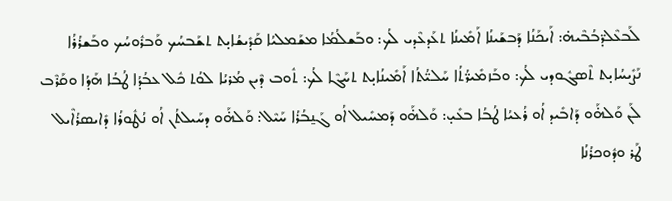ܠܰܒܥܶܠܕ̈ܒܳܒܶܝܗ̇: ܐܰܝܟܰܢܳܐ ܕܰܒܫܰܝܢܳܐ ܐܰܡܺܝܢܳܐ ܬܥܰܕܥܶܕܝ ܠܳܟ: ܘܒܰܫܠܳܡܳܐ ܡܫܰܡܠܝܳܐ ܩܰܕܺܝܫܳܐܝ̣ܬ ܬܫܰܒܚܳܟ ܘܰܒܪܽܘܚܳܟ ܘܒܰܫܪܳܪܳܐ ܢܰܨܺܝܚܳܐܝ̣ܬ ܬܶܣܓܽܘܕܝ ܠܳܟ: ܘܒܰܙܡܺܝܪ̈ܳܬܳܐ ܚܰܠܝ̈ܳܬܳܐ ܐܰܡܺܝܢܳܐܝ̣ܬ ܬܚܰܓܶܐ ܠܳܟ: ܬܽܘܒ ܕܶܝܢ ܡܳܪܝܳܐ ܠܘܳܬ ܟܽܠ ܥܒܳܕܳܐ ܛܳܒܳܐ ܗܰܕܳܐ ܘܩܰܪܶܒ ܠܰܢ ܘܰܠܗ̇ܰܘ ܕܰܐܒܺܝܕ ܐܳܘ ܪܳܥܝܳܐ ܛܳܒܳܐ ܒܥܺܝ̣: ܘܰܠܗ̇ܰܘ ܕܰܡܚܺܝܠ ܐܳܘ ܓܰܢ̱ܒܳܪܳܐ ܚܰܝܶܠ: ܘܰܠܗ̇ܰܘ ܕܚܰܝܠܬܳܢ ܐܳܘ ܢܳܛܽܘܪܳܐ ܕܺܐܝܣܪܳܐܶܝܠ ܛܰܪ ܘܕܽܘܟܪܳܢܳܐ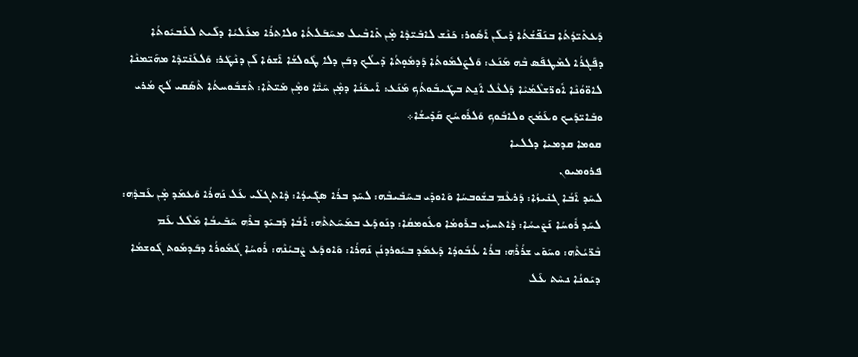ܕܰܥܬܺܝ̈ܕܳܬܳܐ ܒܢܰܦ̈ܫܳܬܳܐ ܕܺܝܠܰܢ ܐܰܣܽܘܪ: ܟܰܢܶܫ ܠܐܒܺܝ̈ܕܶܐ ܡ̣ܶܢ ܬܺܐܒܶܝܠ ܡܚܰܒܰܠܬܳܐ ܘܠܐܬܪܳܐ ܡܥܰܠܝܳܐ ܕܠܰܝܬ ܠܥܰܒܝܽܘܬܳܐ ܕܦܰܓܪܳܐ ܠܡܶܛܦܰܣ ܒܶܗ ܡܰܢܰܥ: ܘܰܠܨܰܠܡܽܘܬܳܐ ܕܰܕܡܽܘ̣ܬܳܐ ܕܺܝܠܳܟ ܕܒܰܢ ܕܠܐ ܛܽܘܠܫܳܐ ܐܰܫܘܳܐ ܠܰܢ ܕܢܶܛܰܪ: ܘܰܠܥܰܢܺܝ̈ܕܶܐ ܡܗܰܝ̈ܡܢܶܐ ܠܐܘ̈ܘܳܢܶܐ ܐܽܘܪ̈ܫܠܶܡܳܝܶܐ ܕܰܠܥܶܠ ܐܰܢ̱ܬ ܒܛܰܝܒܽܘܬܳܟ ܡܰܢܰܥ: ܐܰܝܟܰܢܳܐ ܕܡ̣ܶܢ ܚܰܝ̈ܶܐ ܘܡ̣ܶܢ ܡܺܝ̈ܬܶܐ: ܬܶܫܒܽܘܚܬܳܐ ܬܶܣܰܩܝ ܠܳܟ ܡܳܪܝ ܘܒܺܐܝ̈ܕܰܝܟ ܘܥܰܡܳܟ ܘܠܐܒܽܘܟ ܘܰܠܪܽܘܚܳܟ ܩܰܕܺܝܫܳܐ܀
ܩܘܡܐ ܩܕܡܝܐ ܕܠܠܝܐ
ܦܪܘܡܝܘܢ
ܠܚܰܕ ܐܰܒܳܐ ܓܢܺܝܙܳܐ: ܕܰܪܥܶܡ ܒܫܽܘܒܚܳܐ ܘܰܐܘܕܺܝ ܒܚܰܒܺܝܒܶܗ: ܠܚܰܕ ܒܪܳܐ ܣܓܺܝܕܳܐ: ܕܶܐܬܓܠܺܝ ܥܰܠ ܢܰܗܪܳܐ ܘܰܥܡܰܕ ܡ̣ܶܢ ܥܰܒܕܶܗ: ܠܚܰܕ ܪܽܘܚܳܐ ܢܰܨܺܝܚܳܐ: ܕܶܐܬܚܙܺܝ ܒܪܰܘܡܳܐ ܘܥܽܘܡܩܳܐ: ܕܢܰܘܕܰܥ ܒܡܰܚܰܬܬܶܗ: ܐܰܒܳܐ ܕܰܒܝܰܕ ܒܪܶܗ ܚܰܒܺܝܒܳܐ ܡܰܠܶܠ ܥܰܡ ܒܶܪ̈ܝܳܬܶܗ: ܘܚܰܘܺܝ ܫܪܳܪܶܗ: ܒܪܳܐ ܥܳܒܽܘܕܳܐ ܕܰܥܡܰܕ ܒܝܽܘܪܕܢܳܢ ܢܰܗܪܳܐ: ܘܰܐܘܕܰܥ ܨܶܒܝܳܢܶܗ: ܪܽܘܚܳܐ ܓܳܡܽܘܪܳܐ ܕܒܰܕܡܽܘܬ ܓܽܘܫܡܳܐ ܕܝܰܘܢܳܐ ܢܚܶܬ ܥܰܠ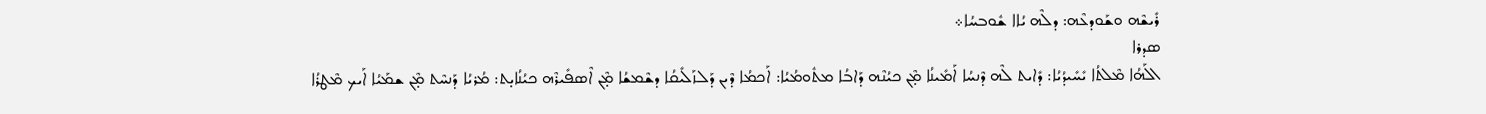ܪܺܝܫܶܗ ܘܫܰܘܕܥܶܗ: ܕܠܶܗ ܝܳܐܐ ܫܽܘܒܚܳܐ܀
ܣܕܪܐ
ܐܠܰܗܳܐ ܡܶܠܬܳܐ ܝܺܚܺܝܕܳܝܳܐ: ܕܺܐܝܬ ܠܶܗ ܕܶܢܚܳܐ ܐܰܡܺܝܢܳܐ ܡ̣ܶܢ ܟܝܳܢܶܗ ܕܰܐܒܳܐ ܡܬܽܘܡܳܝܳܐ: ܐܰܟܡܳܐ ܕܶܝܢ ܕܰܠܙܰܠܺܝܩܳܐ ܕܫܶܡܫܳܐ ܡ̣ܶܢ ܐܶܣܦܺܝܪܶܗ ܟܝܳܢܳܐܝ̣ܬ: ܡܳܪܝܳܐ ܕܰܢܚܶܬ ܡ̣ܶܢ ܫܡܰܝܳܐ ܐܰܝܟ ܡܶܛܪܳܐ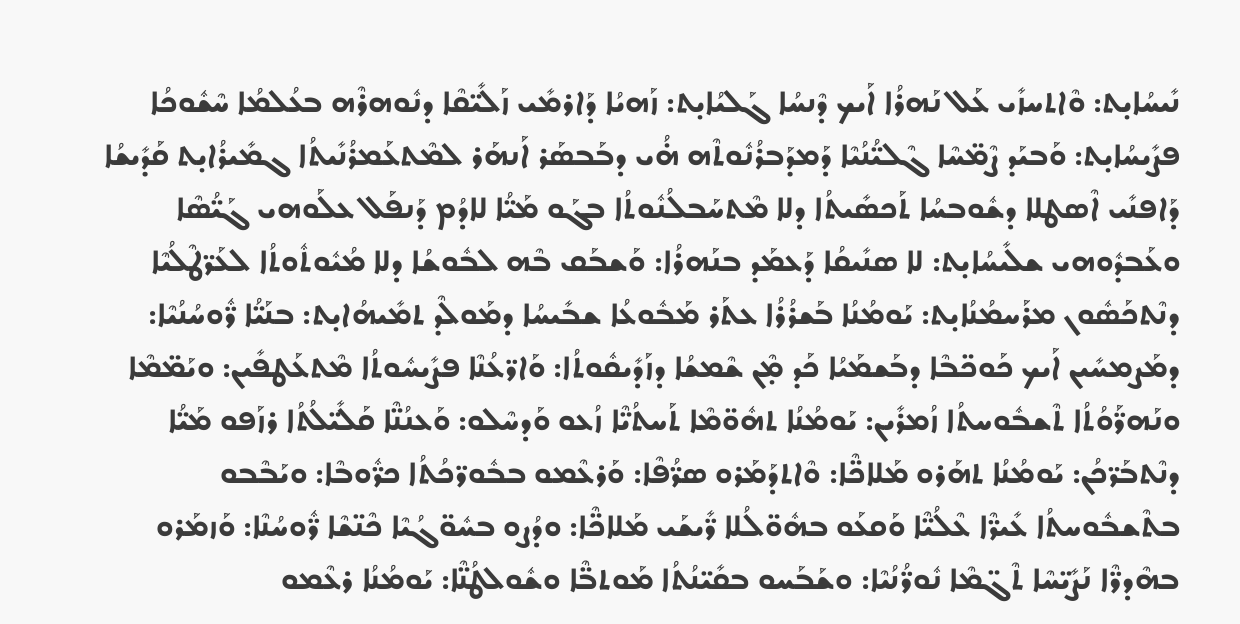ܢܺܝܚܳܐܝ̣ܬ: ܘܶܐܬܚܙܺܝ ܥܰܠ ܢܰܗܪܳܐ ܐܰܝܟ ܕܶܢܚܳܐ ܓܰܠܝܳܐܝ̣ܬ: ܙܰܗܝܳܐ ܕܰܐܪܡܺܝ ܙܰܠܺܝ̈ܩܶܐ ܕܢܽܘܗܪܶܗ ܒܥܳܠܡܳܐ ܚܶܫܽܘܟܳܐ ܦܨܺܝܚܳܐܝ̣ܬ: ܘܰܒܝܰܕ ܨܶܡ̈ܚܶܐ ܓܶܠܝ̈ܳܢܳܝܶܐ ܕܰܡܕܰܒܪܳܢܽܘܬܶܗ ܗ̇ܳܝ ܕܒܰܒܣܰܪ ܐܰܢܗܰܪ ܠܡܶܬܥܰܡܪܳܢܺܝܬܳܐ ܓܡܺܝܪܳܐܝ̣ܬ ܩܰܕܺܝܫܳܐ ܕܰܐܦܢܺܝ ܐܶܣܛܠܐ ܕܫܽܘܒܚܳܐ ܬܰܟܣܺܝܬܳܐ ܕܠܐ ܡܶܬܚܰܒܠܳܢܽܘܬܳܐ ܒܓܰܘ ܡܰܝ̈ܳܐ ܠܐܕܳܡ ܕܰܢܦܰܠ ܥܠܰܘܗܝ ܓܰܝ̈ܳܣܶܐ ܘܥܰܒܕܽܘܗܝ ܫܠܺܝܚܳܐܝ̣ܬ: ܠܐ ܣܢܺܝܩܳܐ ܕܰܥܡܰܕ ܒܢܰܗܪܳܐ: ܘܰܫܒܰܩ ܒܶܗ ܠܒܽܘܫܳܐ ܕܠܐ ܡܳܝܽܘܬܽܘܬܳܐ ܠܥܰܪ̈ܛܶܠܳܝܶܐ ܕܢܶܬܟܰܣܽܘܢ ܡܪܰܚܡܳܢܳܐܝ̣ܬ: ܝܰܘܡܳܢܳܐ ܒܰܫܪܳܪܳܐ ܥܬܰܪ ܡܰܒܽܘܥܳܐ ܫܒܺܝܚܳܐ ܕܡܰܘܠܶܕ ܬܡܺܝܗܳܐܝ̣ܬ: ܒܢܰܝ̈ܳܐ ܪ̈ܽܘܚܳܢܳܝܶܐ: ܕܡܰܨܡܚܺܝܢ ܐܰܝܟ ܟܰܘܟ̈ܒܶܐ ܕܒܰܫܡܰܝܳܐ ܟܰܕ ܡ̣ܶܢ ܫܶܡܫܳܐ ܕܙܰܕܺܝܩܽܘܬܳܐ: ܘܰܐܪ̈ܥܳܢܶܐ ܦܨܺܝܚܽܘܬܳܐ ܡܶܬܥܰܛܦܺܝܢ: ܘܝܰܡ̈ܡܶܐ ܘܢܰܗܪ̈ܰܘܳܬܳܐ ܬܶܫܒܽܘܚܬܳܐ ܙܳܡܪܺܝܢ: ܝܰܘܡܳܢܳܐ ܬܗܽܘ̈ܡܶܐ ܬܰܚܬܳܝ̈ܶܐ ܙܳܥܘ ܘܰܕܚܶܠܘ: ܘܰܥܢܳܢ̈ܶܐ ܩܰܠܺܝ̈ܠܳܬܳܐ ܪܙܰܦܘ ܡܰܝ̈ܳܐ ܕܢܶܬܒܰܪ̈ܟܳܢ: ܝܰܘܡܳܢܳܐ ܬܗܰܪܘ ܡܰܠܐܟ̈ܶܐ: ܘܶܐܬܕܰܡܰܪܘ ܣܪ̈ܳܦܶܐ: ܘܰܪܥܶܡܘ ܒܒܽܘܪ̈ܟܳܬܳܐ ܟܪ̈ܽܘܒܶܐ: ܘܝܰܒܶܒܘ ܒܬܶܫܒܽܘܚܬܳܐ ܥܺܝܪ̈ܶܐ ܥܶܠܳܝ̈ܶܐ ܘܰܩܥܰܘ ܒܗܽܘ̈ܠܳܠܐ ܪ̈ܺܝܫܰܝ ܡܰܠܐܟ̈ܶܐ: ܘܕܳܨܘ ܒܚܽܘ̈ܓܳܝܶܐ ܟܶܢ̈ܫܶܐ ܪ̈ܽܘܚܳܢܶܐ: ܘܰܙܡܰܪܘ ܒܗܶܕܪ̈ܶܐ ܢܰܨܺܝ̈ܚܶܐ ܬܶܓ̈ܡܶܐ ܢܽܘܪ̈ܳܢܳܝܶܐ: ܘܫܰܒܰܚܘ ܒܩܺܝ̈ܢܳܬܳܐ ܡܰܘܬܒ̈ܶܐ ܘܫܽܘܠܛܳܢ̈ܶܐ: ܝܰܘܡܳܢܳܐ ܪܥܶܡܘ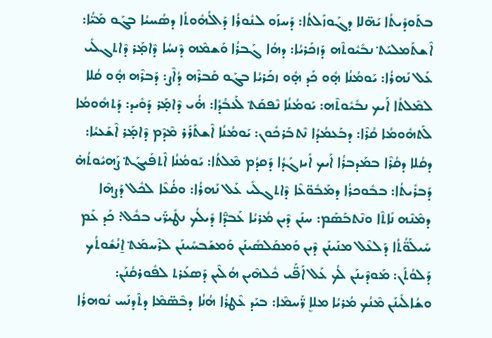ܒܬܰܘܕܺܝܬܳܐ ܝܰܗ̈ܠܐ ܕܓܰܘܙܰܠܬܳܐ: ܕܰܚܙܰܘ ܠܢܽܘܪܳܐ ܕܰܐܠܳܗܽܘܬܳܐ ܕܣܳܚܝܳܐ ܒܓܰܘ ܡܰܝ̈ܳܐ: ܐܶܫܬܰܡܠܝܰܬ݀ ܢܒܺܝܽܘܬܶܗ ܕܰܙܟܰܪܝܳܐ: ܕܗܳܐ ܓܰܒܪܳܐ ܘܰܫܡܶܗ ܕܶܢܚܳܐ ܕܶܐܡ̣ܰܪ ܕܶܐܬܓܠܺܝ ܥܰܠ ܢܰܗܪܳܐ: ܝܰܘܡܳܢܳܐ ܗ̣ܽܘ ܟܰܕ ܗ̣ܽܘ ܙܟܰܪܝܳܐ ܒܓܰܘ ܩܰܒܪܶܗ ܕܳܐܶܨ: ܕܰܒܪܶܗ ܗ̣ܽܘ ܩܳܠܐ ܠܡܶܠܬܳܐ ܐܰܝܟ ܢܒܺܝܽܘܬܶܗ: ܝܰܘܡܳܢܳܐ ܢܶܦܩܰܬ݀ ܠܰܥܒܳܕܳܐ: ܗ̇ܳܝ ܕܶܐܡ̣ܰܪ ܕܰܘܺܝܕ: ܕܰܬܗܽܘܡܳܐ ܠܰܬܗܽܘܡܳܐ ܩܳܪܶܐ: ܕܒܰܥܡܳܕܳܐ ܢܶܬܒܰܪܟܽܘܢ: ܝܰܘܡܳܢܳܐ ܐܶܫܬܰܪܰܪ ܡܶܕܶܡ ܕܶܐܡ̣ܰܪ ܐܶܫܰܥܝܳܐ: ܕܩܳܠܐ ܕܩܳܪܶܐ ܒܡܰܕܒܪܳܐ ܐܰܝܟ ܐܺܝܙܓܰܕܳܐ ܕܰܩܕܳܡ ܡܶܠܬܳܐ: ܝܰܘܡܳܢܳܐ ܐܶܬܦܰܝܓܰܬ݀ ܨܰܗܝܽܘܬܳܗ̇ ܕܰܒܪܺܝܬܳܐ: ܒܒܽܘܟܪܳܐ ܕܡܰܒܽܘ̈ܥܶܐ ܕܶܐܬܓܠܺܝ ܥܰܠ ܢܰܗܪܳܐ: ܘܩ̇ܳܥܶܐ ܠܟܽܠ ܕܰܨܗܶܐ ܕܡܶܢܶܗ ܢܺܐܬܶܐ ܘܢܶܬܒܰܣܰܡ: ܚܢܰܢ ܕܶܝܢ ܡܳܪܝܳܐ ܥܰܒܕ̈ܶܐ ܕܺܝܠܳܟ ܢܛܺܝܪ̈ܰܝ ܒܟܽܠ: ܟܰܕ ܥܰܡ ܚܰܝܠܰܘ̈ܳܬܳܐ ܕܰܠܥܶܠ ܡܢܰܝܢܰܢ ܕܶܝܢ ܘܰܡܩܰܠܣܺܝܢܰܢ ܘܰܡܫܰܒܚܺܝܢܰܢ ܠܪܶܚܡܰܬ݀ ܐ̱ܢܳܫܽܘܬܳܟ ܕܰܠܘܳܬܰܢ: ܡܰܘܕܶܝܢܰܢ ܠܳܟ ܥܰܠ ܐܰܦ̈ܰܝ ܟܽܠܗܶܝܢ ܗܳܠܶܝܢ ܕܰܣܥܰܪܬ ܠܦܽܘܪܩܳܢܰܢ: ܘܫܳܐܠܺܝܢܰܢ ܡܶܢܳܟ ܡܳܪܝܳܐ ܡܠܐܷ ܪ̈ܰܚܡܶܐ: ܒܝܰܕ ܥܶܛܪܳܐ ܗܳܢܳܐ ܕܒܶܣ̈ܡܶܐ ܕܬܶܕܢܰܚ ܢܽܘܗܪܳܐ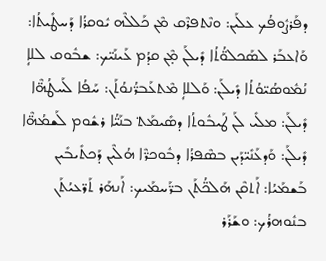ܕܦܰܪܨܽܘܦܳܟ ܥܠܰܝܢ: ܘܢܶܬܦܪܶܩ ܡܶܢ ܟܰܠܠܶܗ ܝܽܘܩܪܳܐ ܕܰܚܛܺܝܬܳܐ: ܘܰܐܥܒܰܪ ܠܣܰܟܠܘ̈ܳܬܳܐ ܕܺܝܠܰܢ ܡ̣ܶܢ ܩܕܳܡ ܥܰܝܢܰܝ̈ܟ: ܫܒܽܘܩ ܠܠܐܴ ܢܳܡܽܘܣܳܝ̈ܘܳܬܳܐ ܕܺܝܠܰܢ: ܘܰܠܠܐܴ ܡܶܬܥܰܒܪ̈ܳܢܘܳܬܰܢ: ܚܰܦܳܐ ܠܰܚܛܳܗ̈ܶܐ ܕܺܝܠܰܢ: ܡܠܺܝ ܠܰܢ ܛܰܝܒܽܘܬܳܐ ܕܣܺܝܡܰܬ݀ ܒܢܰܝ̈ܳܐ ܪܫܽܘܡ ܠܰܫܡܳܗ̈ܶܐ ܕܺܝܠܰܢ: ܘܰܕܥܰܢܺܝ̈ܕܰܝܢ ܒܣܶܦܪܳܐ ܕܒܽܘܟܪ̈ܶܐ ܗܳܠܶܝܢ ܕܰܟܬܺܝܒܺܝܢ ܒܰܫܡܰܝܳܐ: ܐܰܬܩܶܢ ܗܰܠܟ̈ܳܬܰܢ ܒܪ̈ܰܚܡܰܝܟ: ܐܰܢܗܰܪ ܬܰܪ̈ܥܝܳܬܰܢ ܒܢܽܘܗܪܳܟ: ܘܫܰܪܰܪ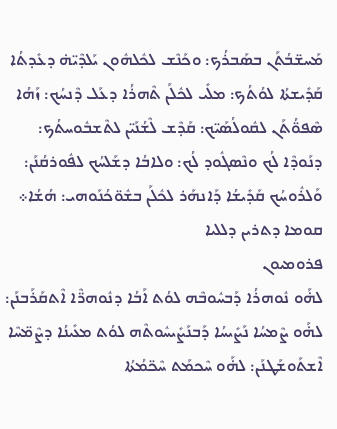ܡܰܚܫ̈ܒܳܬܰܢ ܒܣܰܒܪܳܟ: ܘܟܰܢܶܫ ܠܟܽܠܗܽܘܢ ܝܰܠܕܶܝ̈ܗ̇ ܕܥܺܕܬܳܐ ܩܰܕܺܝܫܬܳܐ ܠܘܳܬܳܟ: ܡܠܺܝ ܠܟܽܠܰܢ ܬܶܗܪܳܐ ܕܥܰܠ ܕܶܢܚܳܟ: ܙܰܗܳܐ ܣܶܦܘ̈ܳܬܰܢ ܠܩܽܘܠܳܣܰܝ̈ܟ: ܩܰܕܶܫ ܠܶܫܳܢܰܝ̈ܢ ܠܬܶܫܒܽܘܚܬܳܟ: ܕܢܰܘܕܶܐ ܠܳܟ ܘܢܶܣܓܽܘܕ ܠܳܟ: ܘܠܐܒܳܐ ܕܫܰܠܚܳܟ ܠܦܽܘܪܩܳܢܰܢ: ܘܰܠܪܽܘܚܳܟ ܩܰܕܺܝܫܳܐ ܕܰܐܢܗܰܪ ܠܟܽܠܰܢ ܒܫܽܘ̈ܟܳܢܰܘܗܝ: ܗܳܫܳܐ܀
ܩܘܡܐ ܕܬܪܝܢ ܕܠܠܝܐ
ܦܪܘܡܝܘܢ
ܠܗ̇ܰܘ ܢܽܘܗܪܳܐ ܕܰܒܚܽܘܒܶܗ ܠܘܳܬ ܐܰܒܳܐ ܕܢܽܘܗܪ̈ܶܐ ܐܶܬܩܰܪܰܒܢܰܢ: ܠܗ̇ܰܘ ܨܶܡܚܳܐ ܢܰܨܺܝܚܳܐ ܕܰܒܢܰܨܺܝܚܽܘܬܶܗ ܠܘܳܬ ܡܥܺܝܢܳܐ ܕܨܶܡ̈ܚܶܐ ܐܶܫܬܰܘܫܰܛܢܰܢ: ܠܗ̇ܰܘ ܚܶܟܡܰܬ ܚܶܟ̈ܡܳܬܳܐ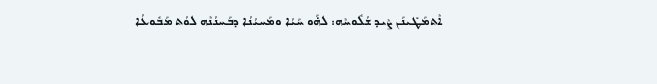ܐܶܬܡܰܛܺܝܢܰܢ ܨܶܝܕ ܫܳܠܽܘܚܶܗ: ܠܗ̇ܰܘ ܚܰܝܳܐ ܘܡܰܚܝܳܢܳܐ ܕܒܰܚܢܳܢܶܗ ܠܘܳܬ ܡܰܒܽܘܥܳܐ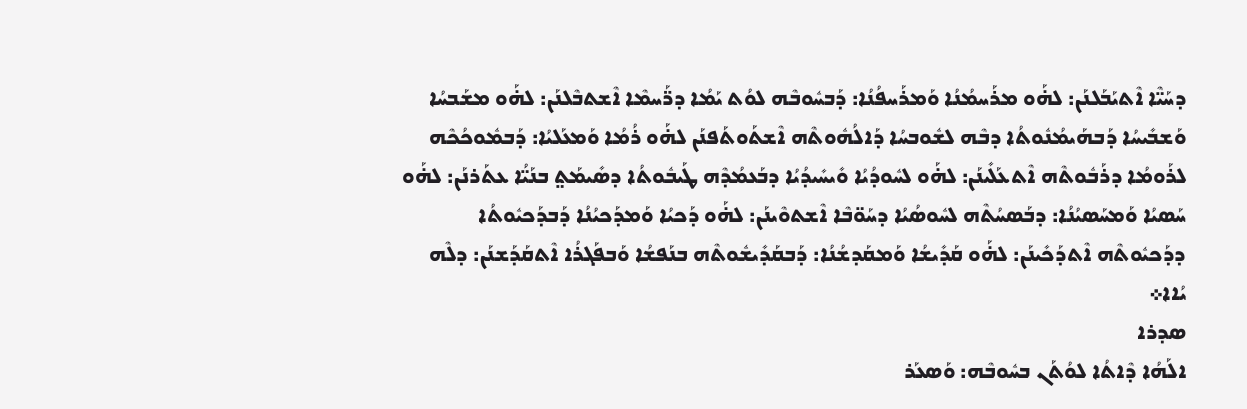ܕܚܰܝ̈ܶܐ ܐܶܬܝܰܒܰܠܢܰܢ: ܠܗ̇ܰܘ ܡܪܰܚܡܳܢܳܐ ܘܰܡܪܰܚܦܳܢܳܐ: ܕܰܒܚܽܘܒܶܗ ܠܘܳܬ ܝܰܡܳܐ ܕܪ̈ܰܚܡܶܐ ܐܶܫܬܒܶܠܢܰܢ: ܠܗ̇ܰܘ ܡܫܰܒܚܳܐ ܘܰܫܒܺܝܚܳܐ ܕܰܒܗܰܝܡܳܢܽܘܬܳܐ ܕܒܶܗ ܠܫܽܘܒܚܳܐ ܕܰܐܠܳܗܽܘܬܶܗ ܐܶܫܬܰܘܬܰܦܢܰܢ ܠܗ̇ܰܘ ܪܳܡܳܐ ܘܰܡܥܰܠܝܳܐ: ܕܰܒܡܽܘܟܳܟܶܗ ܠܪܰܘܡܳܐ ܕܪܰܒܽܘܬܶܗ ܐܶܬܥܰܠܺܝܢܰܢ: ܠܗ̇ܰܘ ܠܚܽܘܕܳܝܳܐ ܘܺܝܚܺܝܕܳܝܳܐ ܕܒܰܥܡܳܕܶܗ ܛܰܝܒܽܘܬܳܐ ܕܣܺܝܡܰܬ݀ ܒܢܰܝ̈ܳܐ ܥܬܰܪܢܰܢ: ܠܗ̇ܰܘ ܚܰܣܝܳܐ ܘܰܡܚܰܣܝܳܢܳܐ: ܕܒܰܣܚܳܬܶܗ ܠܚܽܘܣܳܝܳܐ ܕܚܰܘ̈ܒܶܐ ܐܶܫܬܘܶܝܢܰܢ: ܠܗ̇ܰܘ ܕܰܟܝܳܐ ܘܰܡܕܰܟܝܳܢܳܐ ܕܰܒܕܰܟܝܽܘܬܳܐ ܕܕܰܟܝܽܘܬܶܗ ܐܶܬܕܰܟܺܝܢܰܢ: ܠܗ̇ܰܘ ܩܰܕܺܝܫܳܐ ܘܰܡܩܰܕܫܳܢܳܐ: ܕܰܒܩܰܕܺܝܫܽܘܬܶܗ ܒܢܰܦܫܳܐ ܘܰܒܦܰܓܪܳܐ ܐܶܬܩܰܕܰܫܢܰܢ: ܕܠܶܗ ܝܳܐܐ܀
ܣܕܪܐ
ܐܠܰܗܳܐ ܕܶܐܬܳܐ ܠܘܳܬܰܢ ܒܚܽܘܒܶܗ: ܘܰܣܥܰܪ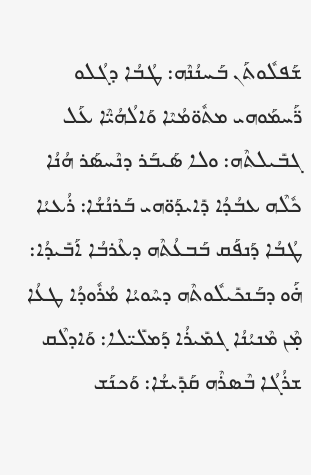ܫܰܦܠܽܘܬܰܢ ܒܰܚܢܳܢܶܗ: ܛܳܒܳܐ ܕܓܳܠܘ ܪ̈ܰܚܡܰܘܗܝ ܡܬܽܘ̈ܡܳܝܶܐ ܘܰܐܠܳܗܳܝ̈ܶܐ ܥܰܠ ܓܒܺܝܠܬܶܗ: ܘܠܐ ܣܰܝܒܰܪ ܕܢܶܚܣܰܪ ܗܳܢܳܐ ܟܽܠܶܗ ܥܒܳܕܳܐ ܕܺܐܝܕܰܘ̈ܗܝ ܒܰܪܢܳܫܳܐ: ܪܳܥܝܳܐ ܛܳܒܳܐ ܕܰܢܦܰܩ ܒܰܒܥܳܬܶܗ ܕܥܶܪܒܳܐ ܐܰܒܺܝܕܳܐ: ܗ̇ܰܘ ܕܒܰܢܟܺܝܠܽܘܬܶܗ ܕܚܶܘܝܳܐ ܡܳܪܽܘܕܳܐ ܛܥܳܐ ܡ̣ܶܢ ܡܶܢܝܳܢܳܐ ܓܡܺܝܪܳܐ ܕܰܡܠܺܝ̈ܠܐ: ܘܰܐܕܠܶܩ ܫܪܳܓܳܐ ܒܶܣܪܶܗ ܩܰܕܺܝܫܳܐ: ܘܰܟܢܰܫ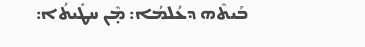ܒܰܝܬܶܗ ܕܥܳܠܡܳܐ: ܡ̣ܶܢ ܚܛܺܝܬܳܐ: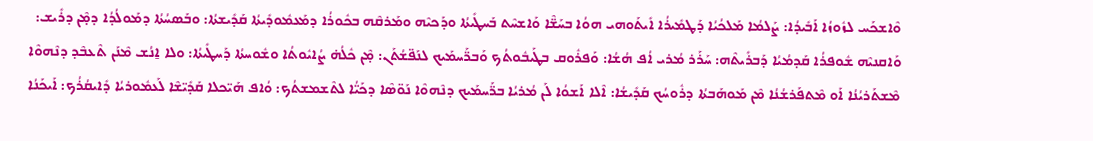ܘܶܐܫܟܰܚ ܠܙܽܘܙܳܐ ܐܰܒܺܝܕܳܐ: ܨܰܠܡܳܐ ܡܰܠܟܳܝܳܐ ܕܰܛܡܺܝܪܳܐ ܐܺܝܬܰܘܗܝ ܗܘܳܐ ܒܚܰܫ̈ܶܐ ܘܰܐܫܚܶܬ ܒܰܚܛܺܝܬܳܐ ܘܕܰܟܝܶܗ ܘܡܰܪܩܶܗ ܒܟܽܘܪܳܐ ܕܡܰܥܡܽܘܕܺܝܬܳܐ ܩܰܕܺܝܫܬܳܐ: ܘܒܰܣܚܳܬܳܐ ܕܡܰܘܠܳܕܳܐ ܕܡ̣ܶܢ ܕܪܺܝܫ: ܘܰܐܩܢܝܶܗ ܫܽܘܦܪܳܐ ܩܰܕܡܳܝܳܐ ܕܰܒܪܺܝܬܶܗ: ܚܰܪܰܪ ܡܳܪܝ ܐܳܦ ܗܳܫܳܐ: ܘܰܦܪܽܘܩ ܒܛܰܝܒܽܘܬܳܟ ܘܰܒܪ̈ܰܚܡܰܝܟ ܠܢܰܦ̈ܫܳܬܰܢ: ܡ̣ܶܢ ܟܽܠܳܗ̇ ܨܳܐܝܽܘܬܳܐ ܘܫܽܘܚܬܳܐ ܕܰܚܛܺܝܬܳܐ: ܘܠܐ ܐ̱ܢܳܫ ܡܶܢܰܢ ܬܶܥܒܶܕ ܕܢܶܗܘܶܐ ܡܶܫܬܰܪܝܳܢܳܐ ܐܰܘ ܡܶܬܦܰܪܫܳܢܳܐ ܡܶܢ ܡܰܘܗܰܒܬܳܐ ܕܪܽܘܚܳܟ ܩܰܕܺܝܫܳܐ: ܐܶܠܐ ܐܰܫܘܳܐ ܠܰܢ ܡܳܪܝܳܐ ܒܪ̈ܰܚܡܰܝܟ ܕܢܶܗܘܶܐ ܢܰܘ̈ܣܶܐ ܕܟܰܝ̈ܳܐ ܠܬܶܫܡܫܬܳܟ: ܘܳܐܦ ܗܰܝ̈ܟܠܐ ܩܰܕܺܝ̈ܫܶܐ ܠܰܥܡܽܘܪܝܳܐ ܕܺܐܝܩܳܪܳܟ: ܐܰܝܟܰܢܳܐ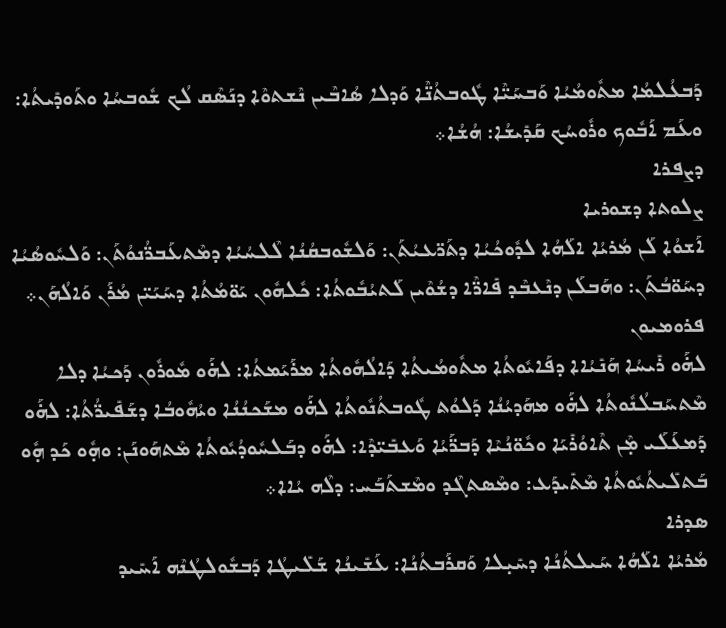ܕܰܒܥܳܠܡܳܐ ܡܬܽܘܡܳܝܳܐ ܘܰܒܚܰܝ̈ܶܐ ܛܽܘܒܬܳܢ̈ܶܐ ܘܰܕܠܐ ܣܳܐܒܶܝܢ ܢܶܫܬܘܶܐ ܕܢܰܣܶܩ ܠܳܟ ܫܽܘܒܚܳܐ ܘܬܰܘܕܺܝܬܳܐ: ܘܥܰܡ ܐܰܒܽܘܟ ܘܪܽܘܚܳܟ ܩܰܕܺܝܫܳܐ: ܗܳܫܳܐ܀
ܕܨܦܪܐ
ܨܠܘܬܐ ܕܫܘܪܝܐ
ܐܰܫܘܳܐ ܠܰܢ ܡܳܪܝܳܐ ܐܠܰܗܳܐ ܠܕܽܘܟܳܝܳܐ ܕܬܰܪ̈ܥܝܳܬܰܢ: ܘܰܠܫܽܘܒܩܳܢܳܐ ܠܶܠܚܳܝܳܐ ܕܡܶܬܥܰܒܪ̈ܳܢܘܳܬܰܢ: ܘܰܠܚܽܘܣܳܝܳܐ ܕܚܰܘ̈ܒܳܬܰܢ: ܘܗܰܒܠܰܢ ܕܢܶܥܒܶܕ ܦܺܐܪ̈ܶܐ ܕܫܳܘܶܝܢ ܠܰܬܝܳܒܽܘܬܳܐ: ܟܽܠܗܽܘܢ ܝܰܘ̈ܡܳܬܳܐ ܕܚܰܝܰܝ̈ܢ ܡܳܪܰܢ ܘܰܐܠܳܗܰܢ܀
ܦܪܘܡܝܘܢ
ܠܗ̇ܰܘ ܪܺܝܚܳܐ ܗܰܢܺܝܳܐܐ ܕܦܰܐܝܽܘܬܳܐ ܡܬܽܘܡܳܝܬܳܐ ܕܰܐܠܳܗܽܘܬܳܐ ܡܪܰܝܰܡܬܳܐ: ܠܗ̇ܰܘ ܡܽܘܪܽܘܢ ܕܰܟܝܳܐ ܕܠܐ ܡܶܬܚܰܒܠܳܢܽܘܬܳܐ ܠܗ̇ܰܘ ܡܗܰܕܝܳܢܳܐ ܕܰܠܘܳܬ ܛܽܘܒܬܳܢܽܘܬܳܐ ܠܗ̇ܰܘ ܡܫܰܟܢܳܢܳܐ ܘܝܳܗܽܘܒܳܐ ܕܫܰܦܺܝܪ̈ܳܬܳܐ: ܠܗ̇ܰܘ ܕܰܡܥܰܠܰܝ ܡ̣ܶܢ ܬܶܐܘܳܪܺܝܰܐ ܘܟܽܘ̈ܢܳܝܶܐ ܕܰܒܪ̈ܰܝܳܐ ܘܰܥܒܺܝ̈ܕܶܐ: ܠܗ̇ܰܘ ܕܒܰܠܚܽܘܕܳܝܽܘܬܳܐ ܡܶܬܗܰܘܢܰܢ: ܘܗ̣ܽܘ ܟܰܕ ܗ̣ܽܘ ܒܰܬܠܺܝܬܳܝܽܘܬܳܐ ܡܶܬܺܝܕܰܥ: ܘܡܶܣܬܓܶܕ ܘܡܶܫܬܰܒܰܚ: ܕܠܶܗ ܝܳܐܐ܀
ܣܕܪܐ
ܡܳܪܝܳܐ ܐܠܰܗܳܐ ܚܰܝܠܬܳܢܳܐ ܕܚܺܝ̣ܠܐ ܘܰܩܪܰܒܬܳܢܳܐ: ܥܰܫܺܝܢܳܐ ܫܰܠܺܝܛܳܐ ܕܰܒܫܽܘܠܛܳܢܶܗ ܐܰܚܺܝܕ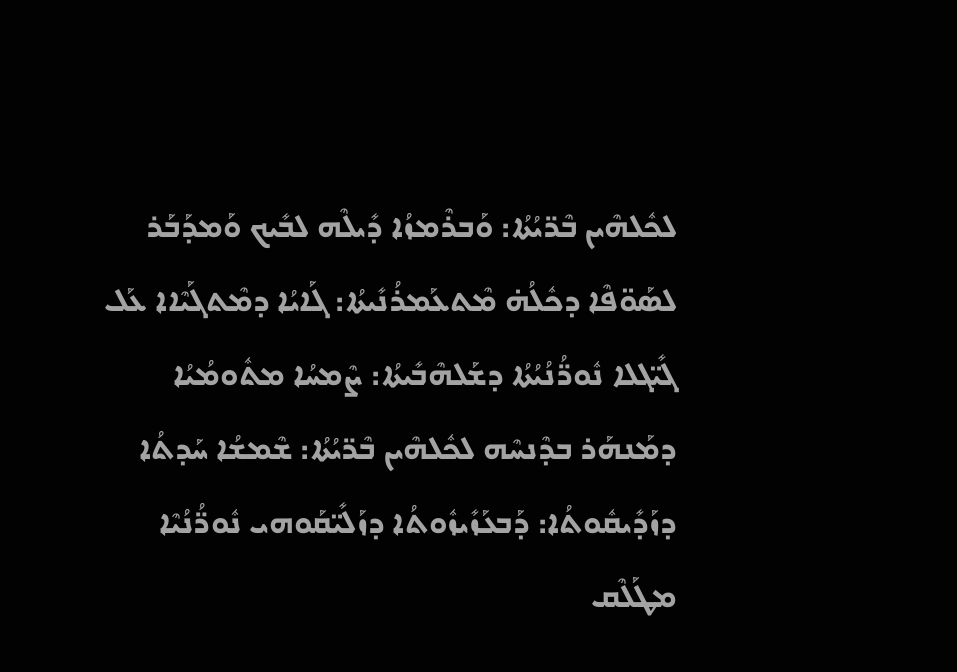ܠܟܽܠܗܶܝܢ ܒܶܪ̈ܝܳܬܳܐ: ܘܰܒܪܶܡܙܳܐ ܕܺܝܠܶܗ ܠܒܺܝܟ ܘܰܡܕܰܒܰܪ ܠܣܰܘ̈ܦܶܐ ܕܟܽܠܳܗ̇ ܡܶܬܥܰܡܪܳܢܺܝܬܳܐ: ܓܰܐܝܳܐ ܕܡܶܬܓܰܝܶܐܐ ܥܰܠ ܓܺܝ̈ܓܠܐ ܢܽܘܪ̈ܳܢܳܝܳܬܳܐ ܕܫܰܠܗܶܒܺܝܬܳܐ: ܨܶܡܚܳܐ ܡܬܽܘܡܳܝܳܐ ܕܡܰܢܗܰܪ ܒܕܶܢܚܶܗ ܠܟܽܠܗܶܝܢ ܒܶܪ̈ܝܳܬܳܐ: ܫܶܡܫܳܐ ܚܰܕܬܳܐ ܕܙܰܕܺܝܩܽܘܬܳܐ: ܕܰܒܥܰܙܺܝܙܽܘܬܳܐ ܕܙܰܠܺܝ̈ܩܰܘܗܝ ܢܽܘܪ̈ܳܢܳܝܶܐ ܡܛܰܠܶܩ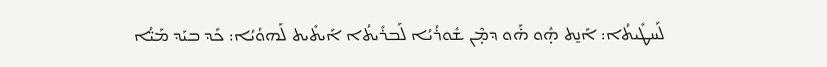ܠܰܚܛܺܝܬܳܐ: ܐܰܢ̱ܬ ܗ̣ܽܘ ܗ̇ܰܘ ܕܡ̣ܶܢ ܫܽܘܪܳܝܳܐ ܠܰܒܪܺܝܬܳܐ ܐܰܝܬܺܝܬ ܠܰܗܘܳܝܳܐ: ܟܰܕ ܒܝܰܕ ܡܰܝ̈ܳܐ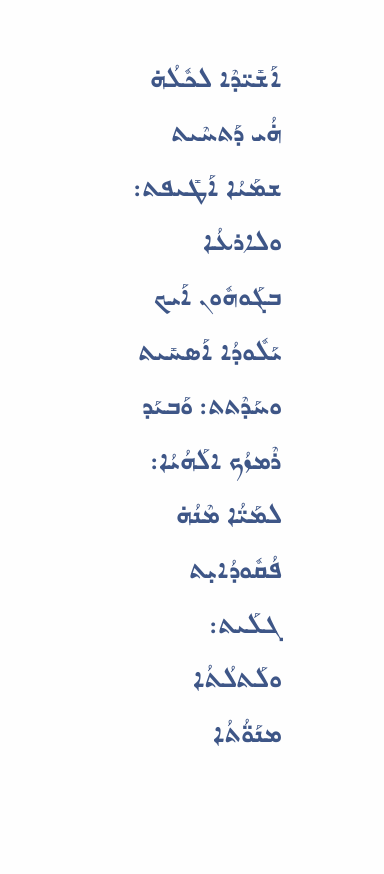ܐܰܫܺܝ̈ܕܶܐ ܠܟܽܠܳܗ̇ ܗ̇ܳܝ ܕܰܬܚܶܝܬ ܫܡܰܝܳܐ ܐܰܛܺܝܦܬ: ܘܠܐܪܥܳܐ ܒܓܰܘܗܽܘܢ ܐܰܝܟ ܝܰܠܽܘܕܳܐ ܐܰܣܚܺܝܬ ܘܚܰܕܶܬܬ: ܘܰܒܝܰܕ ܪܶܡܙܳܟ ܐܠܰܗܳܝܳܐ: ܠܡܰܝ̈ܳܐ ܡܶܢܳܗ̇ ܦܳܩܽܘܕܳܐܝ̣ܬ ܓܠܰܝܬ: ܘܠܰܬܠܳܬܳܐ ܡܢܰܘ̈ܳܬܳܐ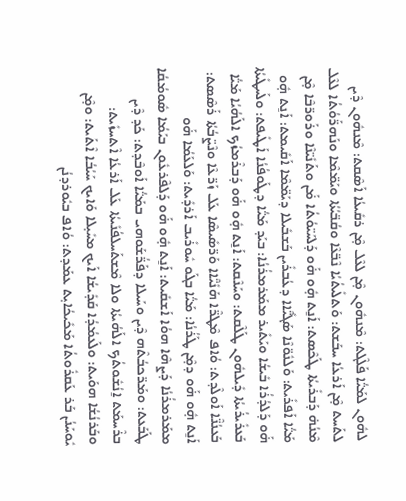ܠܗܽܘܢ ܠܡܰܝ̈ܳܐ ܦܰܠܶܓܬ: ܡܶܢܗܽܘܢ ܡ̣ܶܢ ܠܥܶܠ ܡ̣ܶܢ ܪܩܺܝܥܳܐ ܐܰܣܶܩܬ: ܡܶܢܗܽܘܢ ܕܶܝܢ ܠܬܰܚܬ ܡ̣ܶܢ ܐܰܪܥܳܐ ܚܒܰܫܬ: ܘܰܬܠܺܝܬܳܝܳܐ ܢܶܒ̈ܥܶܐ ܘܩܳܒ̈ܝܳܬܳܐ ܘܝܰܡ̈ܡܶܐ ܘܢܰܗܪ̈ܰܘܳܬܳܐ ܠܥܶܠ ܡܶܢܳܗ̇ ܕܰܒܪܺܝܬܳܐ ܛܰܟܶܣܬ: ܐܰܢ̱ܬ ܗ̣ܽܘ ܗ̇ܰܘ ܕܰܠܚܰܝ̈ܘܳܬܳܐ ܡ̇ܰܢ ܘܬܰܢܺܝ̈ܢܶܐ ܘܪܰܘܪ̈ܒܶܐ ܡ̣ܶܢ ܡܰܝ̈ܳܐ ܐܰܦܪܺܝܬ: ܘܰܠܢܽܘ̈ܢܶܐ ܣܰܓܺܝ̈ܶܐܐ ܕܥܳܒܪܺܝܢ ܒܰܫܒܺܝܠܐ ܕܝܰܡ̈ܡܶܐ ܐܰܩܺܝܡܬ: ܐܰܢ̱ܬ ܗ̣ܽܘ ܗ̇ܰܘ ܕܰܠܕܳܪܳܐ ܒܺܝܫܳܐ ܘܝܰܬܺܝܪ ܡܡܰܪܡܪܳܢܳܐ: ܒܝܰܕ ܡܰܝ̈ܳܐ ܕܛܰܘܦܳܢܳܐ ܐܰܛܺܝܦܬ: ܘܠܰܚܛܺܝܬܳܐ ܒܰܥܪܺܝܪܳܝܬܳܐ ܕܺܝܠܗܽܘܢ ܛܰܠܶܩܬ: ܘܚܰܢܶܩܬ: ܐܰܢ̱ܬ ܗ̣ܽܘ ܗ̇ܰܘ ܕܰܒܪܶܡܙܳܟ ܐܠܰܗܳܝܳܐ ܡܰܝ̈ܳܐ ܒܰܥܢܳܢ̈ܶܐ ܐܰܘܠܶܕܬ: ܘܳܐܦ ܡܶܛܪ̈ܶܐ ܗܰܢܺܝ̈ܶܐܐ ܘܰܪ̈ܣܺܝܣܶܐ ܥܰܠ ܙܰܪ̈ܥܶܐ ܘܢܶܨ̈ܒܳܬܳܐ ܪܰܣܶܣܬ: ܐܰܢ̱ܬ ܗ̣ܽܘ ܗ̇ܰܘ ܕܡ̣ܶܢ ܛܰܪܳܢܳܐ: ܡܰܝ̈ܳܐ ܒܓܰܘ ܚܽܘܪܺܝܒ ܐܰܪܕܺܝܬ: ܘܰܠܥܰܡܳܐ ܗ̇ܰܘ ܡܡܰܪܡܪܳܢܳܐ ܕܰܨܗܶܐ ܗܘܳܐ ܐܰܫܩܺܝܬ: ܐܰܢ̱ܬ ܗ̣ܽܘ ܗ̇ܰܘ ܕܰܠܦܶܪܥܽܘܢ ܒܝܰܡܳܐ ܣܽܘܡܳܩܳܐ ܛܰܒܰܥܬ: ܘܡܰܪ̈ܟܒܳܬܶܗ ܕܶܝܢ ܘܚܰܝܠܐ ܕܦܰܪ̈ܳܫܰܘܗܝ ܒܡܰܝ̈ܳܐ ܐܰܘܒܶܕܬ: ܟܰܕ ܕܶܝܢ ܒܪܶܚܡܰܬ ܐ̱ܢܳܫܽܘܬܳܟ ܐܠܰܗܳܝܬܳܐ ܘܠܐ ܡܶܫܬܰܚܠܦܳܢܺܝܬܳܐ ܥܰܠ ܐܰܪܥܳܐ ܐܶܬܚܙܺܝܬ: ܘܒܰܪܢܳܫܳܐ ܗܘܰܝܬ: ܘܠܰܥܡܳܕܳܐ ܩܰܕܺܝܫܳܐ ܐܰܝܟ ܡܚܺܝ̣ܠܐ ܘܰܐܝܟ ܚܰܝܳܒܳܐ ܐܶܬܰܝܬ: ܘܡ̣ܶܢ ܝܽܘܚܰܢܳܢ ܒܰܪ ܥܰܩܪܽܘܬܳܐ ܡܰܟܺܝܟܳܐܝ̣ܬ ܥܡܰܕܬ: ܘܳܐܦ ܒܝܽܘܪܕܢܳܢ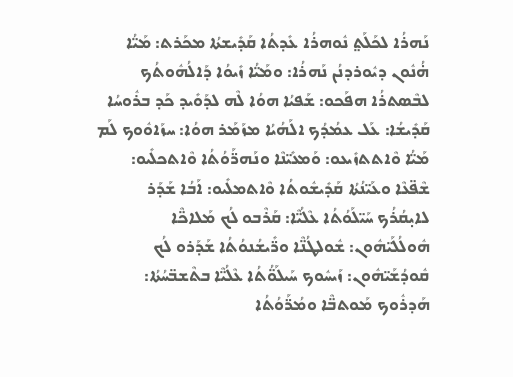ܢܰܗܪܳܐ ܠܟܰܠܰܬ݀ ܢܽܘܗܪܳܐ ܥܺܕܬܳܐ ܩܰܕܺܝܫܬܳܐ ܡܟܰܪܬ: ܡܰܝ̈ܳܐ ܗ̇ܳܢܽܘܢ ܕܝܽܘܪܕܢܳܢ ܢܰܗܪܳܐ: ܘܡܰܝ̈ܳܐ ܙܺܝܘܳܐ ܕܰܐܠܳܗܽܘܬܳܟ ܠܒܶܣܬܪܳܐ ܗܦܰܟܘ: ܫܰܦܝܳܐ ܗܘܳܐ ܠܶܗ ܠܕܰܘܺܝܕ ܟܰܕ ܒܪܽܘܚܳܐ ܩܰܕܺܝܫܳܐ: ܥܰܠ ܥܡܳܕܳܟ ܐܠܰܗܳܝܳܐ ܡܙܰܡܰܪ ܗܘܳܐ: ܚܙܰܐܘܽܘܟ ܠܰܡ ܡܰܝ̈ܳܐ ܘܶܐܬܬܙܺܝܥܘ: ܘܰܡܥܺܝ̈ܢܶܐ ܘܢܰܗܪ̈ܰܘܳܬܳܐ ܘܶܐܬܟܠܺܝܘ: ܫܶܦ̈ܥܶܐ ܘܥܰܝ̈ܢܳܬܳܐ ܩܰܕܺܝܫܽܘܬܳܐ ܘܶܐܬܡܠܺܝܘ: ܐܰܒܳܐ ܫܰܕܰܪ ܠܐܝ̣ܩܳܪܳܟ ܚܰܝ̈ܠܰܘܳܬܳܐ ܥܶܠܳܝ̈ܶܐ: ܩܰܪܶܒܘ ܠܳܟ ܡܰܠܐܟ̈ܶܐ ܗܽܘܠܳܠܰܝ̈ܗܽܘܢ: ܫܽܘܠܛܳܢ̈ܶܐ ܘܪ̈ܺܝܫܳܢܘܳܬܳܐ ܫܰܕܰܪܘ ܠܳܟ ܩܽܘܕܳܫܰܝ̈ܗܽܘܢ: ܙܰܝܚܽܘܟ ܚܰܝܠܰܘ̈ܳܬܳܐ ܥܶܠܳܝ̈ܶܐ ܒܬܶܫܒ̈ܚܳܬܳܐ: ܗܰܕܪܽܘܟ ܡܰܘܬܒ̈ܶܐ ܘܡܳܪ̈ܰܘܳܬܳܐ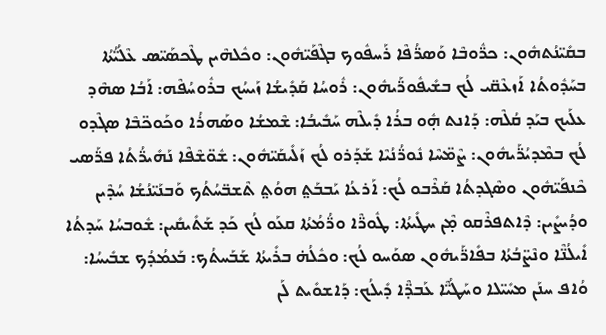ܒܩܺܝ̈ܢܳܬܗܽܘܢ: ܟܪ̈ܽܘܒܶܐ ܘܰܣܪ̈ܳܦܶܐ ܪܰܚܦܽܘܟ ܒܓܶܦܰܝ̈ܗܽܘܢ: ܘܟܽܠܗܶܝܢ ܛܶܟܣܰܝ̈ܣ ܥܶܠܳܝ̈ܳܬܳܐ ܒܚܰܕܽܘܬܳܐ ܐܰܙܥܶܩ̈ܝ ܠܳܟ ܒܫܺܝܦܽܘܪ̈ܰܝܗܽܘܢ: ܪܽܘܚܳܐ ܩܰܕܺܝܫܳܐ ܙܰܝܚܳܟ ܒܪܽܘܚܳܦܶܗ: ܐܰܒܳܐ ܣܗܶܕ ܥܠܰܝܟ ܒܝܰܕ ܩܳܠܶܗ: ܕܰܐܢܬ ܗ̣ܽܘ ܒܪܳܐ ܕܺܝܠܶܗ ܚܰܒܺܝܒܳܐ: ܫܶܡܫܳܐ ܘܣܰܗܪܳܐ ܘܟܰܘܟ̈ܒܶܐ ܣܓܶܕܘ ܠܳܟ ܒܡܶܕܝܳܪ̈ܰܝܗܽܘܢ: ܨܶܡ̈ܚܶܐ ܢܽܘܪ̈ܳܢܳܝܶܐ ܫܰܕܰܪܘ ܠܳܟ ܙܰܠܺܝܩܰܝ̈ܗܽܘܢ: ܫܽܘ̈ܫܶܦܶܐ ܢܰܗܺܝܪ̈ܳܬܳܐ ܦܪ̈ܰܣܝ ܟܶܢܦܰܝ̈ܗܽܘܢ ܘܣܶܓܕܬܳܐ ܩܰܪܶܒܘ ܠܳܟ: ܐܰܪܥܳܐ ܝܰܒܒܰܬ݀ ܗܘܳܬ݀ ܬܶܫܒ̈ܚܳܬܳܟ ܘܰܒܢܰܝ̈ܢܳܫܳܐ ܚܳܕܶܝܢ ܘܕܳܝܨܺܝܢ: ܕܶܐܬܦܪܶܩܘ ܡ̣ܶܢ ܚܛܺܝܬܳܐ: ܛܽܘܪ̈ܶܐ ܘܪ̈ܳܡܳܬܳܐ ܩܥܰܘ ܠܳܟ ܟܰܕ ܫܰܬܺܝܩܺܝܢ: ܫܽܘܒܚܳܐ ܚܰܕܬܳܐ ܐܺܝܠܳܢ̈ܶܐ ܘܢܶܨ̈ܒܳܬܳܐ ܒܦܺܐܪ̈ܰܝܗܽܘܢ ܣܘܰܚܘ ܠܳܟ: ܘܟܽܠܳܗ̇ ܒܪܺܝܬܳܐ ܫܰܒܰܚܬܳܟ: ܒܰܥܡܳܕܳܟ ܫܒܺܝܚܳܐ: ܘܳܐܦ ܚܢܰܢ ܡܚܺܝ̈ܠܐ ܘܚܰܛܳܝ̈ܶܐ ܥܰܒܕ̈ܶܐ ܕܺܝܠܳܟ: ܕܰܐܫܘܺܝܬ ܠܰܢ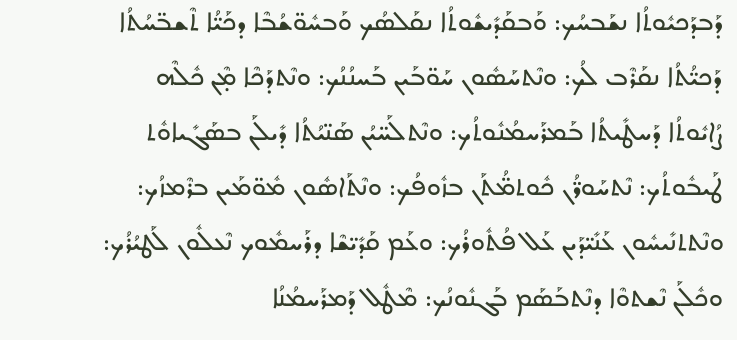ܕܰܒܕܰܟܝܽܘܬܳܐ ܢܫܰܒܚܳܟ: ܘܰܒܩܰܕܺܝܫܽܘܬܳܐ ܢܩܰܠܣܳܟ ܘܰܒܚܽܘ̈ܫܳܒܶܐ ܕܟܰܝ̈ܳܐ ܬܶܫܒ̈ܚܳܬܳܐ ܕܰܟܝ̈ܳܬܳܐ ܢܩܰܪܶܒ ܠܳܟ: ܘܢܶܬܚܰܣܽܘܢ ܚܰܘ̈ܒܰܝܢ ܒܰܚܢܳܢܳܟ: ܘܢܶܬܕܰܟܶܐ ܡ̣ܶܢ ܟܽܠܶܗ ܨܳܐܝܽܘܬܳܐ ܕܰܚܛܺܝܬܳܐ ܒܰܡܪܰܚܡܳܢܽܘܬܳܟ: ܘܢܶܬܠܰܚ̈ܝܳܢ ܣܰܢ̈ܝܳܬܳܐ ܕܺܝܠܰܢ ܒܣܰܓܺܝܐܘܽܬ ܛܰܝܒܽܘܬܳܟ: ܢܶܬܚܰܘܪ̈ܳܢ ܟܽܘܬܡ̈ܳܬܰܢ ܒܙܽܘܦܳܟ: ܘܢܶܬܰܐܣܽܘܢ ܡܽܘ̈ܡܰܝܢ ܒܪܶܡܙܳܟ: ܘܢܶܬܬܢܺܝܚܽܘܢ ܥܰܢܺܝ̈ܕܰܝܢ ܥܰܠ ܦܳܬܽܘܪܳܟ: ܘܥܰܡ ܩܰܕܺܝ̈ܫܶܐ ܕܪܰܚܡܽܘܟ ܢܶܥܠܽܘܢ ܠܰܛܝܳܪܳܟ: ܘܟܽܠܰܢ ܢܶܫܬܘܶܐ ܕܢܶܬܒܰܣܰܡ ܒܰܓܢܽܘܢܳܟ: ܡܶܛܽܠ ܕܰܡܪܰܚܡܳܢܳܐ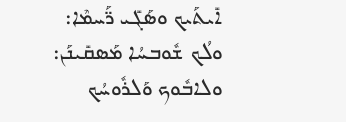ܐܺܝܬܰܝܟ ܘܣܰܓܺܝ ܪ̈ܰܚܡܶܐ: ܘܠܳܟ ܫܽܘܒܚܳܐ ܡܰܣܩܺܝܢܰܢ: ܘܠܐܒܽܘܟ ܘܰܠܪܽܘܚܳܟ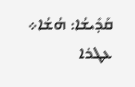ܩܰܕܺܝܫܳܐ: ܗܳܫܳܐ܀
ܥܛܪܐ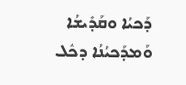ܕܰܟܝܳܐ ܘܩܰܕܺܝܫܳܐ ܘܰܡܕܰܟܝܳܢܳܐ ܕܟܽܠ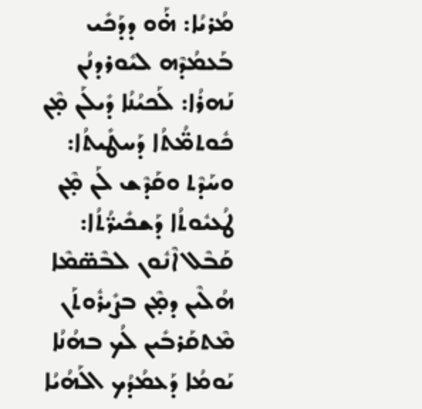ܡܳܪܝܳܐ: ܗ̇ܰܘ ܕܕܰܟܺܝ ܒܰܥܡܳܕܶܗ ܠܝܽܘܪܕܢܳܢ ܢܰܗܪܳܐ: ܠܰܟܝܳܢܳܐ ܕܺܝܠܰܢ ܡ̣ܶܢ ܟܽܘܬܡ̈ܳܬܳܐ ܕܰܚܛܺܝܬܳܐ: ܘܚܰܕܶܬ ܘܩܰܕܶܫ ܠܰܢ ܡ̣ܶܢ ܛܳܥܝܽܘܬܳܐ ܕܰܫܟܺܝܪ̈ܳܬܳܐ: ܩܰܒܶܠ ܐܶܢܽܘܢ ܠܒܶܣ̈ܡܶܐ ܗܳܠܶܝܢ ܕܡ̣ܶܢ ܒܨܺܝܪܽܘܬܰܢ ܡܶܬܩܰܪܒܺܝܢ ܠܳܟ ܒܗܳܢܳܐ ܝܰܘܡܳܐ ܕܰܥܡܳܕܳܟ ܐܠܰܗܳܝܳܐ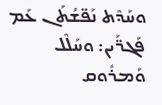ܘܚܰܕܶܬ ܢܰܦ̈ܫܳܬܰܢ ܥܰܡ ܦܰܓܪ̈ܰܝܢ: ܘܚܰܠܶܠ ܘܰܡܪܽܘܩ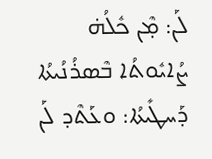ܠܰܢ: ܡ̣ܶܢ ܟܽܠܳܗ̇ ܨܳܐܝܽܘܬܳܐ ܒܶܣܪܳܢܳܝܬܳܐ ܕܰܚܛܺܝܬܳܐ: ܘܥܰܬܶܕ ܠܰܢ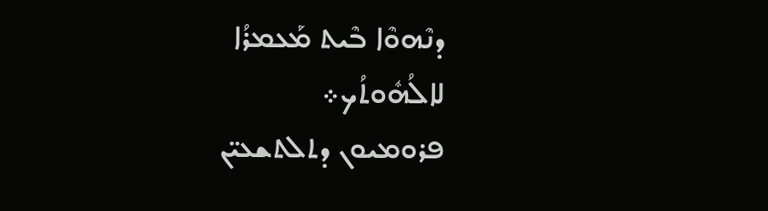ܕܢܶܗܘܶܐ ܒܶܝܬ ܡܰܥܡܪܳܐ ܠܐܠܳܗܽܘܬܳܟ܀
ܦܪܘܡܝܘܢ ܕܬܠܬܫܥܝ̈ܢ